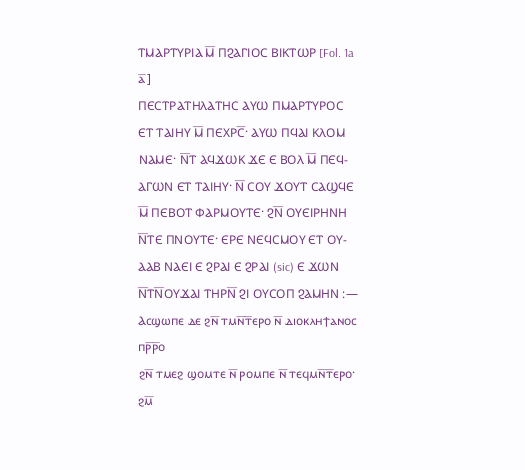ⲦⲘⲀⲢⲦⲨⲢⲒⲀ Ⲙ̅ ⲠϨⲀⲄⲒⲞⲤ ⲂⲒⲔⲦⲰⲢ [Fol. 1a ⲁ̅]
ⲠⲈⲤⲦⲢⲀⲦⲎⲖⲀⲦⲎⲤ ⲀⲨⲰ ⲠⲘⲀⲢⲦⲨⲢⲞⲤ
ⲈⲦ ⲦⲀⲒⲎⲨ Ⲙ̅ ⲠⲈⲬⲢⲤ̅· ⲀⲨⲰ ⲠϤⲀⲒ ⲔⲖⲞⲘ
ⲚⲀⲘⲈ· Ⲛ̅Ⲧ ⲀϤϪⲰⲔ ϪⲈ Ⲉ ⲂⲞⲖ Ⲙ̅ ⲠⲈϤ‐
ⲀⲄⲰⲚ ⲈⲦ ⲦⲀⲒⲎⲨ· Ⲛ̅ ⲤⲞⲨ ϪⲞⲨⲦ ⲤⲀϢϤⲈ
Ⲙ̅ ⲠⲈⲂⲞⲦ ⲪⲀⲢⲘⲞⲨⲦⲈ· ϨⲚ̅ ⲞⲨⲈⲒⲢⲎⲚⲎ
Ⲛ̅ⲦⲈ ⲠⲚⲞⲨⲦⲈ· ⲈⲢⲈ ⲚⲈϤⲤⲘⲞⲨ ⲈⲦ ⲞⲨ‐
ⲀⲀⲂ ⲚⲀⲈⲒ Ⲉ ϨⲢⲀⲒ Ⲉ ϨⲢⲀⲒ (sic) Ⲉ ϪⲰⲚ
Ⲛ̅ⲦⲚ̅ⲞⲨϪⲀⲒ ⲦⲎⲢⲚ̅ ϨⲒ ⲞⲨⲤⲞⲠ ϨⲀⲘⲎⲚ :—
Ⲁⲥϣⲱⲡⲉ ⲇⲉ ϩⲛ̅ ⲧⲙⲛ̅ⲧ̅ⲉⲣⲟ ⲛ̅ ⲇⲓⲟⲕⲗⲏϯⲁⲛⲟⲥ ⲡⲣ̅ⲣ̅ⲟ
ϩⲛ̅ ⲧⲙⲉϩ ϣⲟⲙⲧⲉ ⲛ̅ ⲣⲟⲙⲡⲉ ⲛ̅ ⲧⲉϥⲙⲛ̅ⲧ̅ⲉⲣⲟ· ϩⲙ̅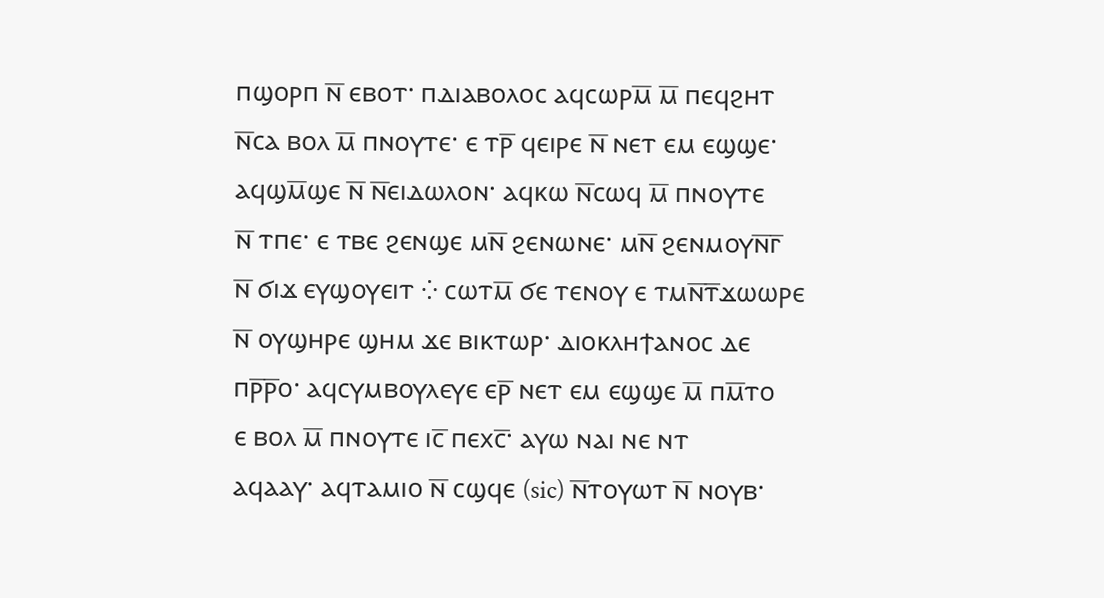ⲡϣⲟⲣⲡ ⲛ̅ ⲉⲃⲟⲧ· ⲡⲇⲓⲁⲃⲟⲗⲟⲥ ⲁϥⲥⲱⲣⲙ̅ ⲙ̅ ⲡⲉϥϩⲏⲧ
ⲛ̅ⲥⲁ ⲃⲟⲗ ⲙ̅ ⲡⲛⲟⲩⲧⲉ· ⲉ ⲧⲣ̅ ϥⲉⲓⲣⲉ ⲛ̅ ⲛⲉⲧ ⲉⲙ ⲉϣϣⲉ·
ⲁϥϣⲙ̅ϣⲉ ⲛ̅ ⲛ̅ⲉⲓⲇⲱⲗⲟⲛ· ⲁϥⲕⲱ ⲛ̅ⲥⲱϥ ⲙ̅ ⲡⲛⲟⲩⲧⲉ
ⲛ̅ ⲧⲡⲉ· ⲉ ⲧⲃⲉ ϩⲉⲛϣⲉ ⲙⲛ̅ ϩⲉⲛⲱⲛⲉ· ⲙⲛ̅ ϩⲉⲛⲙⲟⲩⲛ̅ⲅ̅
ⲛ̅ ϭⲓϫ ⲉⲩϣⲟⲩⲉⲓⲧ ⁛ ⲥⲱⲧⲙ̅ ϭⲉ ⲧⲉⲛⲟⲩ ⲉ ⲧⲙⲛ̅ⲧ̅ϫⲱⲱⲣⲉ
ⲛ̅ ⲟⲩϣⲏⲣⲉ ϣⲏⲙ ϫⲉ ⲃⲓⲕⲧⲱⲣ· ⲇⲓⲟⲕⲗⲏϯⲁⲛⲟⲥ ⲇⲉ
ⲡⲣ̅ⲣ̅ⲟ· ⲁϥⲥⲩⲙⲃⲟⲩⲗⲉⲩⲉ ⲉⲣ̅ ⲛⲉⲧ ⲉⲙ ⲉϣϣⲉ ⲙ̅ ⲡⲙ̅ⲧⲟ
ⲉ ⲃⲟⲗ ⲙ̅ ⲡⲛⲟⲩⲧⲉ ⲓⲥ̅ ⲡⲉⲭⲥ̅· ⲁⲩⲱ ⲛⲁⲓ ⲛⲉ ⲛⲧ
ⲁϥⲁⲁⲩ· ⲁϥⲧⲁⲙⲓⲟ ⲛ̅ ⲥϣϥⲉ (sic) ⲛ̅ⲧⲟⲩⲱⲧ ⲛ̅ ⲛⲟⲩⲃ·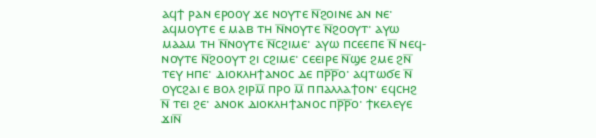ⲁϥϯ ⲣⲁⲛ ⲉⲣⲟⲟⲩ ϫⲉ ⲛⲟⲩⲧⲉ ⲛ̅ϩⲟⲓⲛⲉ ⲁⲛ ⲛⲉ·
ⲁϥⲙⲟⲩⲧⲉ ⲉ ⲙⲁⲃ ⲧⲏ ⲛ̅ⲛⲟⲩⲧⲉ ⲛ̅ϩⲟⲟⲩⲧ· ⲁⲩⲱ
ⲙⲁⲁⲙ ⲧⲏ ⲛ̅ⲛⲟⲩⲧⲉ ⲛ̅ⲥϩⲓⲙⲉ· ⲁⲩⲱ ⲡⲥⲉⲉⲡⲉ ⲛ̅ ⲛⲉϥ‐
ⲛⲟⲩⲧⲉ ⲛ̅ϩⲟⲟⲩⲧ ϩⲓ ⲥϩⲓⲙⲉ· ⲥⲉⲉⲓⲣⲉ ⲛ̅ϣⲉ ϩⲙⲉ ϩⲛ̅
ⲧⲉⲩ ⲏⲡⲉ· ⲇⲓⲟⲕⲗⲏϯⲁⲛⲟⲥ ⲇⲉ ⲡⲣ̅ⲣ̅ⲟ· ⲁϥⲧⲱϭⲉ ⲛ̅
ⲟⲩⲥϩⲁⲓ ⲉ ⲃⲟⲗ ϩⲓⲣⲙ̅ ⲡⲣⲟ ⲙ̅ ⲡⲡⲁⲗⲗⲁϯⲟⲛ· ⲉϥⲥⲏϩ
ⲛ̅ ⲧⲉⲓ ϩⲉ· ⲁⲛⲟⲕ ⲇⲓⲟⲕⲗⲏϯⲁⲛⲟⲥ ⲡⲣ̅ⲣ̅ⲟ· ϯⲕⲉⲗⲉⲩⲉ
ϫⲓⲛ̅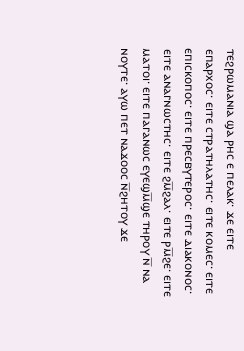ⲧⲉϩⲣⲱⲙⲁⲛⲓⲁ ϣⲁ ⲣⲏⲥ ⲉ ⲡⲉⲗⲁⲕ· ϫⲉ ⲉⲓⲧⲉ
ⲉⲡⲁⲣⲭⲟⲥ· ⲉⲓⲧⲉ ⲥⲧⲣⲁⲧⲏⲗⲁⲧⲏⲥ· ⲉⲓⲧⲉ ⲕⲟⲙⲉⲥ· ⲉⲓⲧⲉ
ⲉⲡⲓⲥⲕⲟⲡⲟⲥ· ⲉⲓⲧⲉ ⲡⲣⲉⲥⲃⲩⲧⲉⲣⲟⲥ· ⲉⲓⲧⲉ ⲇⲓⲁⲕⲟⲛⲟⲥ·
ⲉⲓⲧⲉ ⲁⲛⲁⲅⲛⲱⲥⲧⲏⲥ· ⲉⲓⲧⲉ ϩⲙ̅ϩⲁⲗ· ⲉⲓⲧⲉ ⲣⲙ̅ϩⲉ· ⲉⲓⲧⲉ
ⲙⲁⲧⲟⲓ· ⲉⲓⲧⲉ ⲡⲁⲅⲁⲛⲱⲥ ⲉⲩⲉϣⲙ̅ϣⲉ ⲧⲏⲣⲟⲩ ⲛ̅ ⲛⲁ
ⲛⲟⲩⲧⲉ· ⲁⲩⲱ ⲡⲉⲧ ⲛⲁϫⲟⲟⲥ ⲛ̅ϩⲏⲧⲟⲩ ϫⲉ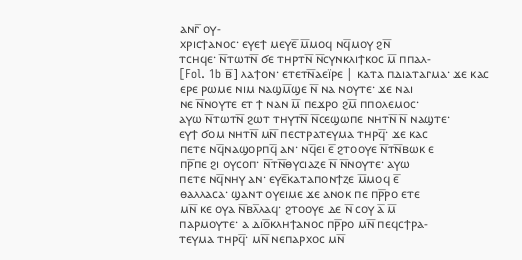ⲁⲛⲅ̅ ⲟⲩ‐
ⲭⲣⲓⲥϯⲁⲛⲟⲥ· ⲉⲩⲉϯ ⲙⲉⲩⲉ̅ ⲙ̅ⲙⲟϥ ⲛϥ̅ⲙⲟⲩ ϩⲛ̅
ⲧⲥⲏϥⲉ· ⲛ̅ⲧⲱⲧⲛ̅ ϭⲉ ⲧⲏⲣⲧⲛ̅ ⲛ̅ⲥⲩⲛⲕⲗⲓϯⲕⲟⲥ ⲙ̅ ⲡⲡⲁⲗ‐
[Fol. 1b ⲃ̅] ⲗⲁϯⲟⲛ· ⲉⲧⲉⲧⲛ̅ⲁⲉⲓ̈ⲣⲉ | ⲕⲁⲧⲁ ⲡⲇⲓⲁⲧⲁⲅⲙⲁ· ϫⲉ ⲕⲁⲥ
ⲉⲣⲉ ⲣⲱⲙⲉ ⲛⲓⲙ ⲛⲁϣⲙ̅ϣⲉ ⲛ̅ ⲛⲁ ⲛⲟⲩⲧⲉ· ϫⲉ ⲛⲁⲓ
ⲛⲉ ⲛ̅ⲛⲟⲩⲧⲉ ⲉⲧ ϯ ⲛⲁⲛ ⲙ̅ ⲡⲉϫⲣⲟ ϩⲙ̅ ⲡⲡⲟⲗⲉⲙⲟⲥ·
ⲁⲩⲱ ⲛ̅ⲧⲱⲧⲛ̅ ϩⲱⲧ ⲧⲏⲩⲧⲛ̅ ⲛ̅ⲥⲉϣⲱⲡⲉ ⲛⲏⲧⲛ̅ ⲛ̅ ⲛⲁϣⲧⲉ·
ⲉⲩϯ ϭⲟⲙ ⲛⲏⲧⲛ̅ ⲙⲛ̅ ⲡⲉⲥⲧⲣⲁⲧⲉⲩⲙⲁ ⲧⲏⲣϥ̅· ϫⲉ ⲕⲁⲥ
ⲡⲉⲧⲉ ⲛϥ̅ⲛⲁϣⲟⲣⲡϥ̅ ⲁⲛ· ⲛϥ̅ⲉⲓ ⲉ̅ ϩⲧⲟⲟⲩⲉ ⲛ̅ⲧⲛ̅ⲃⲱⲕ ⲉ
ⲡⲣ̅ⲡⲉ ϩⲓ ⲟⲩⲥⲟⲡ· ⲛ̅ⲧⲛ̅ⲑⲩⲥⲓⲁⲍⲉ ⲛ̅ ⲛ̅ⲛⲟⲩⲧⲉ· ⲁⲩⲱ
ⲡⲉⲧⲉ ⲛϥ̅ⲛⲏⲩ ⲁⲛ· ⲉⲩⲉ̅ⲕⲁⲧⲁⲡⲟⲛϯⲍⲉ ⲙ̅ⲙⲟϥ ⲉ̅
ⲑⲁⲗⲗⲁⲥⲁ· ϣⲁⲛⲧ ⲟⲩⲉⲓⲙⲉ ϫⲉ ⲁⲛⲟⲕ ⲡⲉ ⲡⲣ̅ⲣⲟ ⲉⲧⲉ
ⲙⲛ̅ ⲕⲉ ⲟⲩⲁ ⲛ̅ⲃⲗ̅ⲗⲁϥ· ϩⲧⲟⲟⲩⲉ ⲇⲉ ⲛ̅ ⲥⲟⲩ ⲁ̅ ⲙ̅
ⲡⲁⲣⲙⲟⲩⲧⲉ· ⲁ ⲇⲓⲟ̅ⲕⲗⲏϯⲁⲛⲟⲥ ⲡⲣ̅ⲣⲟ ⲙⲛ̅ ⲡⲉϥⲥϯⲣⲁ‐
ⲧⲉⲩⲙⲁ ⲧⲏⲣϥ̅· ⲙⲛ̅ ⲛⲉⲡⲁⲣⲭⲟⲥ ⲙⲛ̅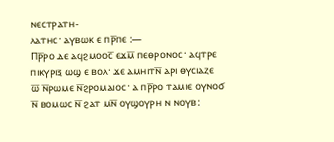ⲛⲉⲥⲧⲣⲁⲧⲏ‐
ⲗⲁⲧⲏⲥ· ⲁⲩⲃⲱⲕ ⲉ ⲡⲣ̅ⲡⲉ :—
Ⲡⲣ̅ⲣⲟ ⲇⲉ ⲁϥϩⲙⲟⲟⲥ̅ ⲉϫⲙ̅ ⲡⲉⲑⲣⲟⲛⲟⲥ· ⲁϥⲧⲣⲉ
ⲡⲓⲕⲩⲣⲓⲝ ⲱϣ ⲉ ⲃⲟⲗ· ϫⲉ ⲁⲙⲏⲓⲧⲛ̅ ⲁⲣⲓ ⲑⲩⲥⲓⲁⲍⲉ
ⲱ̅ ⲛ̅ⲣⲱⲙⲉ ⲛ̅ϩⲣⲟⲙⲁⲓⲟⲥ· ⲁ ⲡⲣ̅ⲣⲟ ⲧⲁⲙⲓⲉ ⲟⲩⲛⲟϭ
ⲛ̅ ⲃⲟⲙⲱⲥ ⲛ̅ ϩⲁⲧ ⲙⲛ̅ ⲟⲩϣⲟⲩⲣⲏ ⲛ ⲛⲟⲩⲃ: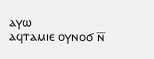ⲁⲩⲱ
ⲁϥⲧⲁⲙⲓⲉ ⲟⲩⲛⲟϭ ⲛ̅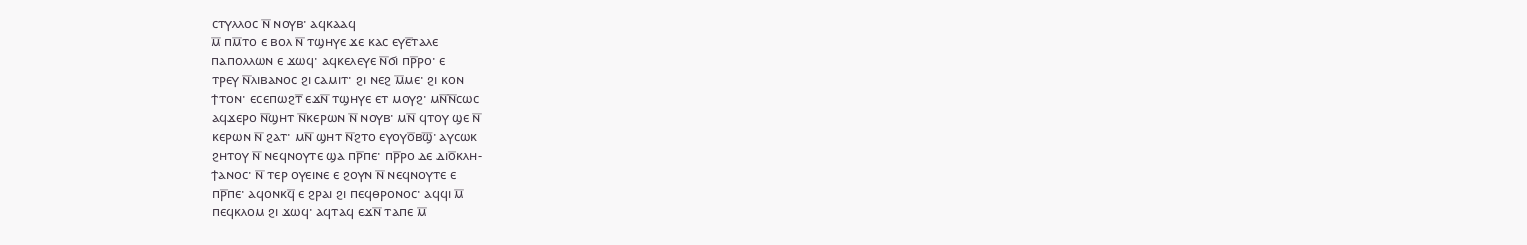ⲥⲧⲩⲗⲗⲟⲥ ⲛ̅ ⲛⲟⲩⲃ· ⲁϥⲕⲁⲁϥ
ⲙ̅ ⲡⲙ̅ⲧⲟ ⲉ ⲃⲟⲗ ⲛ̅ ⲧϣⲏⲩⲉ ϫⲉ ⲕⲁⲥ ⲉⲩⲉ̅ⲧⲁⲗⲉ
ⲡⲁⲡⲟⲗⲗⲱⲛ ⲉ ϫⲱϥ· ⲁϥⲕⲉⲗⲉⲩⲉ ⲛ̅ϭⲓ ⲡⲣ̅ⲣⲟ· ⲉ
ⲧⲣⲉⲩ ⲛ̅ⲗⲓⲃⲁⲛⲟⲥ ϩⲓ ⲥⲁⲙⲓⲧ· ϩⲓ ⲛⲉϩ ⲙ̅ⲙⲉ· ϩⲓ ⲕⲟⲛ
ϯⲧⲟⲛ· ⲉⲥⲉⲡⲱϩⲧ̅ ⲉϫⲛ̅ ⲧϣⲏⲩⲉ ⲉⲧ ⲙⲟⲩϩ· ⲙⲛ̅ⲛ̅ⲥⲱⲥ
ⲁϥϫⲉⲣⲟ ⲛ̅ϣⲏⲧ ⲛ̅ⲕⲉⲣⲱⲛ ⲛ̅ ⲛⲟⲩⲃ· ⲙⲛ̅ ϥⲧⲟⲩ ϣⲉ ⲛ̅
ⲕⲉⲣⲱⲛ ⲛ̅ ϩⲁⲧ· ⲙⲛ̅ ϣⲏⲧ ⲛ̅ϩⲧⲟ ⲉⲩⲟⲩⲟ̅ⲃϣ̅· ⲁⲩⲥⲱⲕ
ϩⲏⲧⲟⲩ ⲛ̅ ⲛⲉϥⲛⲟⲩⲧⲉ ϣⲁ ⲡⲣ̅ⲡⲉ· ⲡⲣ̅ⲣⲟ ⲇⲉ ⲇⲓⲟ̅ⲕⲗⲏ‐
ϯⲁⲛⲟⲥ· ⲛ̅ ⲧⲉⲣ ⲟⲩⲉⲓⲛⲉ ⲉ ϩⲟⲩⲛ ⲛ̅ ⲛⲉϥⲛⲟⲩⲧⲉ ⲉ
ⲡⲣ̅ⲡⲉ· ⲁϥⲟⲛⲕϥ̅ ⲉ ϩⲣⲁⲓ ϩⲓ ⲡⲉϥⲑⲣⲟⲛⲟⲥ· ⲁϥϥⲓ ⲙ̅
ⲡⲉϥⲕⲗⲟⲙ ϩⲓ ϫⲱϥ· ⲁϥⲧⲁϥ ⲉϫⲛ̅ ⲧⲁⲡⲉ ⲙ̅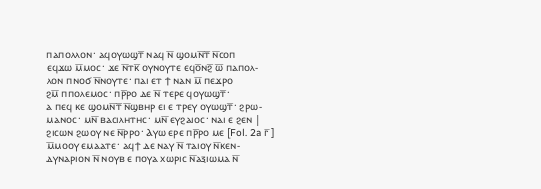ⲡⲁⲡⲟⲗⲗⲟⲛ· ⲁϥⲟⲩⲱϣⲧ̅ ⲛⲁϥ ⲛ̅ ϣⲟⲙⲛ̅ⲧ̅ ⲛ̅ⲥⲟⲡ
ⲉϥϫⲱ ⲙ̅ⲙⲟⲥ· ϫⲉ ⲛ̅ⲧⲕ̅ ⲟⲩⲛⲟⲩⲧⲉ ⲉϥⲟ̅ⲛϩ̅ ⲱ̅ ⲡⲁⲡⲟⲗ‐
ⲗⲟⲛ ⲡⲛⲟϭ ⲛ̅ⲛⲟⲩⲧⲉ· ⲡⲁⲓ ⲉⲧ ϯ ⲛⲁⲛ ⲙ̅ ⲡⲉϫⲣⲟ
ϩⲙ̅ ⲡⲡⲟⲗⲉⲙⲟⲥ· ⲡⲣ̅ⲣⲟ ⲇⲉ ⲛ̅ ⲧⲉⲣⲉ ϥⲟⲩⲱϣⲧ̅·
ⲁ ⲡⲉϥ ⲕⲉ ϣⲟⲙⲛ̅ⲧ̅ ⲛ̅ϣⲃⲏⲣ ⲉⲓ ⲉ ⲧⲣⲉⲩ ⲟⲩⲱϣⲧ̅· ϩⲣⲱ‐
ⲙⲁⲛⲟⲥ· ⲙⲛ̅ ⲃⲁⲥⲓⲗⲏⲧⲏⲥ· ⲙⲛ̅ ⲉⲩϩⲁⲓⲟⲥ· ⲛⲁⲓ ⲉ ϩⲉⲛ |
ϩⲓⲥⲱⲛ ϩⲱⲟⲩ ⲛⲉ ⲛ̅ⲣⲣⲟ· Ⲁⲩⲱ ⲉⲣⲉ ⲡⲣ̅ⲣⲟ ⲙⲉ [Fol. 2a ⲅ̅]
ⲙ̅ⲙⲟⲟⲩ ⲉⲙⲁⲁⲧⲉ· ⲁϥϯ ⲇⲉ ⲛⲁⲩ ⲛ̅ ⲧⲁⲓⲟⲩ ⲛ̅ⲕⲉⲛ‐
ⲇⲩⲛⲁⲣⲓⲟⲛ ⲛ̅ ⲛⲟⲩⲃ ⲉ ⲡⲟⲩⲁ ⲭⲱⲣⲓⲥ ⲛ̅ⲁⲝⲓⲱⲙⲁ ⲛ̅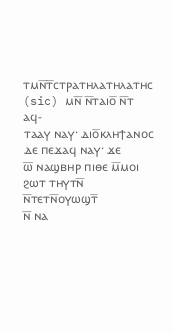ⲧⲙⲛ̅ⲧ̅ⲥⲧⲣⲁⲧⲏⲗⲁⲧⲏⲗⲁⲧⲏⲥ (sic) ⲙⲛ̅ ⲛ̅ⲧⲁⲓⲟ̅ ⲛ̅ⲧ ⲁϥ‐
ⲧⲁⲁⲩ ⲛⲁⲩ· ⲇⲓⲟ̅ⲕⲗⲏϯⲁⲛⲟⲥ ⲇⲉ ⲡⲉϫⲁϥ ⲛⲁⲩ· ϫⲉ
ⲱ̅ ⲛⲁϣⲃⲏⲣ ⲡⲓⲑⲉ ⲙ̅ⲙⲟⲓ ϩⲱⲧ ⲧⲏⲩⲧⲛ̅ ⲛ̅ⲧⲉⲧⲛ̅ⲟⲩⲱϣⲧ̅
ⲛ̅ ⲛⲁ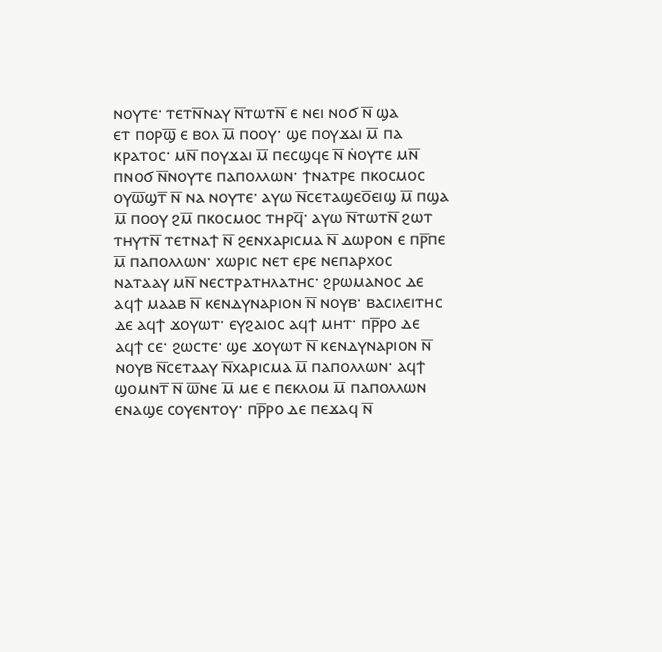ⲛⲟⲩⲧⲉ· ⲧⲉⲧⲛ̅ⲛⲁⲩ ⲛ̅ⲧⲱⲧⲛ̅ ⲉ ⲛⲉⲓ ⲛⲟϭ ⲛ̅ ϣⲁ
ⲉⲧ ⲡⲟⲣϣ̅ ⲉ ⲃⲟⲗ ⲙ̅ ⲡⲟⲟⲩ· ϣⲉ ⲡⲟⲩϫⲁⲓ ⲙ̅ ⲡⲁ
ⲕⲣⲁⲧⲟⲥ· ⲙⲛ̅ ⲡⲟⲩϫⲁⲓ ⲙ̅ ⲡⲉⲥϣϥⲉ ⲛ̅ ⲛ̇ⲟⲩⲧⲉ ⲙⲛ̅
ⲡⲛⲟϭ ⲛ̅ⲛⲟⲩⲧⲉ ⲡⲁⲡⲟⲗⲗⲱⲛ· ϯⲛⲁⲧⲣⲉ ⲡⲕⲟⲥⲙⲟⲥ
ⲟⲩⲱ̅ϣⲧ̅ ⲛ̅ ⲛⲁ ⲛⲟⲩⲧⲉ· ⲁⲩⲱ ⲛ̅ⲥⲉⲧⲁϣⲉⲟ̅ⲉⲓϣ ⲙ̅ ⲡϣⲁ
ⲙ̅ ⲡⲟⲟⲩ ϩⲙ̅ ⲡⲕⲟⲥⲙⲟⲥ ⲧⲏⲣϥ̅· ⲁⲩⲱ ⲛ̅ⲧⲱⲧⲛ̅ ϩⲱⲧ
ⲧⲏⲩⲧⲛ̅ ⲧⲉⲧⲛⲁϯ ⲛ̅ ϩⲉⲛⲭⲁⲣⲓⲥⲙⲁ ⲛ̅ ⲇⲱⲣⲟⲛ ⲉ ⲡⲣ̅ⲡⲉ
ⲙ̅ ⲡⲁⲡⲟⲗⲗⲱⲛ· ⲭⲱⲣⲓⲥ ⲛⲉⲧ ⲉⲣⲉ ⲛⲉⲡⲁⲣⲭⲟⲥ
ⲛⲁⲧⲁⲁⲩ ⲙⲛ̅ ⲛⲉⲥⲧⲣⲁⲧⲏⲗⲁⲧⲏⲥ· ϩⲣⲱⲙⲁⲛⲟⲥ ⲇⲉ
ⲁϥϯ ⲙⲁⲁⲃ ⲛ̅ ⲕⲉⲛⲇⲩⲛⲁⲣⲓⲟⲛ ⲛ̅ ⲛⲟⲩⲃ· ⲃⲁⲥⲓⲗⲉⲓⲧⲏⲥ
ⲇⲉ ⲁϥϯ ϫⲟⲩⲱⲧ· ⲉⲩϩⲁⲓⲟⲥ ⲁϥϯ ⲙⲏⲧ· ⲡⲣ̅ⲣⲟ ⲇⲉ
ⲁϥϯ ⲥⲉ· ϩⲱⲥⲧⲉ· ϣⲉ ϫⲟⲩⲱⲧ ⲛ̅ ⲕⲉⲛⲇⲩⲛⲁⲣⲓⲟⲛ ⲛ̅
ⲛⲟⲩⲃ ⲛ̅ⲥⲉⲧⲁⲁⲩ ⲛ̅ⲭⲁⲣⲓⲥⲙⲁ ⲙ̅ ⲡⲁⲡⲟⲗⲗⲱⲛ· ⲁϥϯ
ϣⲟⲙⲛⲧ̅ ⲛ̅ ⲱ̅ⲛⲉ ⲙ̅ ⲙⲉ ⲉ ⲡⲉⲕⲗⲟⲙ ⲙ̅ ⲡⲁⲡⲟⲗⲗⲱⲛ
ⲉⲛⲁϣⲉ ⲥⲟⲩⲉⲛⲧⲟⲩ· ⲡⲣ̅ⲣⲟ ⲇⲉ ⲡⲉϫⲁϥ ⲛ̅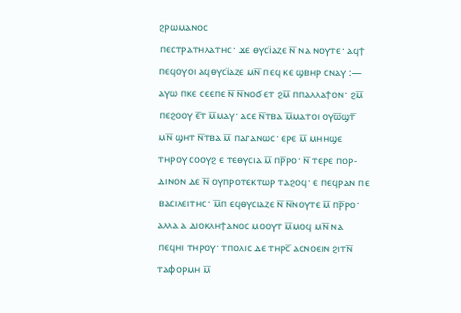ϩⲣⲱⲙⲁⲛⲟⲥ
ⲡⲉⲥⲧⲣⲁⲧⲏⲗⲁⲧⲏⲥ· ϫⲉ ⲑⲩⲥⲓ̈ⲁⲍⲉ ⲛ̅ ⲛⲁ ⲛⲟⲩⲧⲉ· ⲁϥϯ
ⲡⲉϥⲟⲩⲟⲓ ⲁϥⲑⲩⲥⲓ̈ⲁⲍⲉ ⲙⲛ̅ ⲡⲉϥ ⲕⲉ ϣⲃⲏⲣ ⲥⲛⲁⲩ :—
ⲁⲩⲱ ⲡⲕⲉ ⲥⲉⲉⲡⲉ ⲛ̅ ⲛ̅ⲛⲟϭ ⲉⲧ ϩⲙ̅ ⲡⲡⲁⲗⲗⲁϯⲟⲛ· ϩⲙ̅
ⲡⲉϩⲟⲟⲩ ⲉ̅ⲧ ⲙ̅ⲙⲁⲩ· ⲁⲥⲉ ⲛ̅ⲧⲃⲁ ⲙ̅ⲙⲁⲧⲟⲓ ⲟⲩⲱ̅ϣⲧ̅
ⲙⲛ̅ ϣⲏⲧ ⲛ̅ⲧⲃⲁ ⲙ̅ ⲡⲁⲅⲁⲛⲱⲥ· ⲉⲣⲉ ⲙ̅ ⲙⲏⲏϣⲉ
ⲧⲏⲣⲟⲩ ⲥⲟⲟⲩϩ ⲉ ⲧⲉⲑⲩⲥⲓⲁ ⲙ̅ ⲡⲣ̅ⲣⲟ· ⲛ̅ ⲧⲉⲣⲉ ⲡⲟⲣ‐
ⲇⲓⲛⲟⲛ ⲇⲉ ⲛ̅ ⲟⲩⲡⲣⲟⲧⲉⲕⲧⲱⲣ ⲧⲁϩⲟϥ· ⲉ ⲡⲉϥⲣⲁⲛ ⲡⲉ
ⲃⲁⲥⲓⲗⲉⲓⲧⲏⲥ· ⲙ̅ⲡ ⲉϥⲑⲩⲥⲓⲁⲍⲉ ⲛ̅ ⲛ̅ⲛⲟⲩⲧⲉ ⲙ̅ ⲡⲣ̅ⲣⲟ·
ⲁⲗⲗⲁ ⲁ ⲇⲓⲟⲕⲗⲏϯⲁⲛⲟⲥ ⲙⲟⲟⲩⲧ ⲙ̅ⲙⲟϥ ⲙⲛ̅ ⲛⲁ
ⲡⲉϥⲏⲓ ⲧⲏⲣⲟⲩ· ⲧⲡⲟⲗⲓⲥ ⲇⲉ ⲧⲏⲣⲥ̅ ⲁⲥⲛⲟⲉⲓⲛ ϩⲓⲧⲛ̅
ⲧⲁⲫⲟⲣⲙⲏ ⲙ̅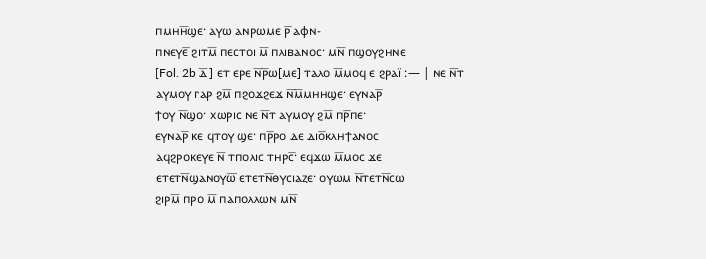ⲡⲙⲏⲏ̅ϣⲉ· ⲁⲩⲱ ⲁⲛⲣⲱⲙⲉ ⲣ̅ ⲁⲫⲛ‐
ⲡⲛⲉⲩⲉ̅ ϩⲓⲧⲙ̅ ⲡⲉⲥⲧⲟⲓ ⲙ̅ ⲡⲗⲓⲃⲁⲛⲟⲥ· ⲙⲛ̅ ⲡϣⲟⲩϩⲏⲛⲉ
[Fol. 2b ⲇ̅] ⲉⲧ ⲉⲣⲉ ⲛ̅ⲣ̅ⲱ[ⲙⲉ] ⲧⲁⲗⲟ ⲙ̅ⲙⲟϥ ⲉ ϩⲣⲁⲓ̈ :— | ⲛⲉ ⲛ̅ⲧ
ⲁⲩⲙⲟⲩ ⲅⲁⲣ ϩⲙ̅ ⲡϩⲟϫϩⲉϫ ⲛ̅ⲙ̅ⲙⲏⲏϣⲉ· ⲉⲩⲛⲁⲣ̅
ϯⲟⲩ ⲛ̅ϣⲟ· ⲭⲱⲣⲓⲥ ⲛⲉ ⲛ̅ⲧ ⲁⲩⲙⲟⲩ ϩⲙ̅ ⲡⲣ̅ⲡⲉ·
ⲉⲩⲛⲁⲣ̅ ⲕⲉ ϥⲧⲟⲩ ϣⲉ· ⲡⲣ̅ⲣⲟ ⲇⲉ ⲇⲓⲟ̅ⲕⲗⲏϯⲁⲛⲟⲥ
ⲁϥϩⲣⲟⲕⲉⲩⲉ ⲛ̅ ⲧⲡⲟⲗⲓⲥ ⲧⲏⲣⲥ̅· ⲉϥϫⲱ ⲙ̅ⲙⲟⲥ ϫⲉ
ⲉⲧⲉⲧⲛ̅ϣⲁⲛⲟⲩⲱ̅ ⲉⲧⲉⲧⲛ̅ⲑⲩⲥⲓⲁⲍⲉ· ⲟⲩⲱⲙ ⲛ̅ⲧⲉⲧⲛ̅ⲥⲱ
ϩⲓⲣⲙ̅ ⲡⲣⲟ ⲙ̅ ⲡⲁⲡⲟⲗⲗⲱⲛ ⲙⲛ̅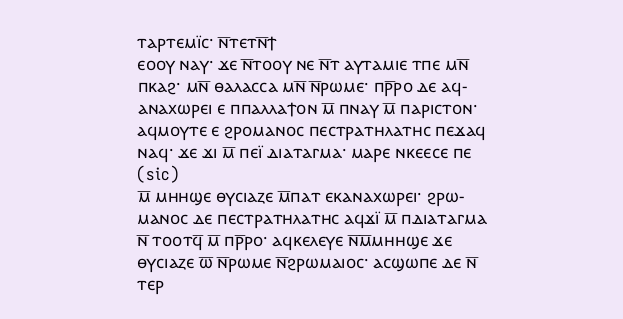ⲧⲁⲣⲧⲉⲙⲓ̈ⲥ· ⲛ̅ⲧⲉⲧⲛ̅ϯ
ⲉⲟⲟⲩ ⲛⲁⲩ· ϫⲉ ⲛ̅ⲧⲟⲟⲩ ⲛⲉ ⲛ̅ⲧ ⲁⲩⲧⲁⲙⲓⲉ ⲧⲡⲉ ⲙⲛ̅
ⲡⲕⲁϩ· ⲙⲛ̅ ⲑⲁⲗⲁⲥⲥⲁ ⲙⲛ̅ ⲛ̅ⲣⲱⲙⲉ· ⲡⲣ̅ⲣⲟ ⲇⲉ ⲁϥ‐
ⲁⲛⲁⲭⲱⲣⲉⲓ ⲉ ⲡⲡⲁⲗⲗⲁϯⲟⲛ ⲙ̅ ⲡⲛⲁⲩ ⲙ̅ ⲡⲁⲣⲓⲥⲧⲟⲛ·
ⲁϥⲙⲟⲩⲧⲉ ⲉ ϩⲣⲟⲙⲁⲛⲟⲥ ⲡⲉⲥⲧⲣⲁⲧⲏⲗⲁⲧⲏⲥ ⲡⲉϫⲁϥ
ⲛⲁϥ· ϫⲉ ϫⲓ ⲙ̅ ⲡⲉⲓ̈ ⲇⲓⲁⲧⲁⲅⲙⲁ· ⲙⲁⲣⲉ ⲛⲕⲉⲉⲥⲉ ⲡⲉ (sic)
ⲙ̅ ⲙⲏⲏϣⲉ ⲑⲩⲥⲓⲁⲍⲉ ⲙ̅ⲡⲁⲧ ⲉⲕⲁⲛⲁⲭⲱⲣⲉⲓ· ϩⲣⲱ‐
ⲙⲁⲛⲟⲥ ⲇⲉ ⲡⲉⲥⲧⲣⲁⲧⲏⲗⲁⲧⲏⲥ ⲁϥϫⲓ̈ ⲙ̅ ⲡⲇⲓⲁⲧⲁⲅⲙⲁ
ⲛ̅ ⲧⲟⲟⲧϥ̅ ⲙ̅ ⲡⲣ̅ⲣⲟ· ⲁϥⲕⲉⲗⲉⲩⲉ ⲛ̅ⲙ̅ⲙⲏⲏϣⲉ ϫⲉ
ⲑⲩⲥⲓⲁⲍⲉ ⲱ̅ ⲛ̅ⲣⲱⲙⲉ ⲛ̅ϩⲣⲱⲙⲁⲓⲟⲥ· ⲁⲥϣⲱⲡⲉ ⲇⲉ ⲛ̅
ⲧⲉⲣ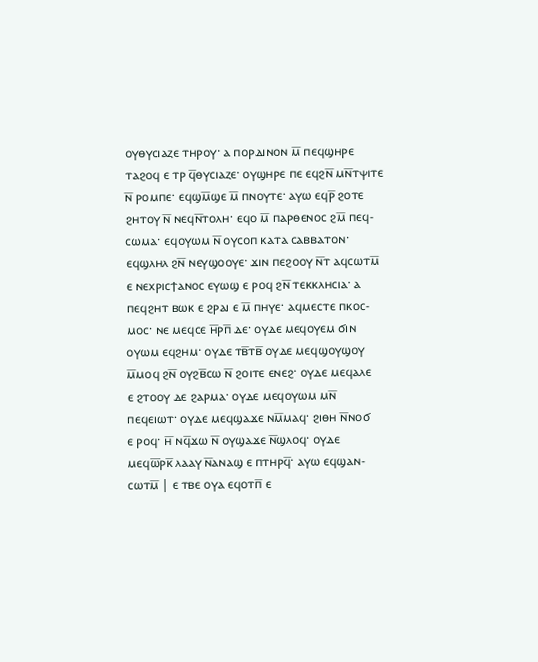ⲟⲩⲑⲩⲥⲓⲁⲍⲉ ⲧⲏⲣⲟⲩ· ⲁ ⲡⲟⲣⲇⲓⲛⲟⲛ ⲙ̅ ⲡⲉϥϣⲏⲣⲉ
ⲧⲁϩⲟϥ ⲉ ⲧⲣ ϥ̅ⲑⲩⲥⲓⲁⲍⲉ· ⲟⲩϣⲏⲣⲉ ⲡⲉ ⲉϥϩⲛ̅ ⲙⲛ̅ⲧⲯⲓⲧⲉ
ⲛ̅ ⲣⲟⲙⲡⲉ· ⲉϥϣⲙ̅ϣⲉ ⲙ̅ ⲡⲛⲟⲩⲧⲉ· ⲁⲩⲱ ⲉϥⲣ̅ ϩⲟⲧⲉ
ϩⲏⲧⲟⲩ ⲛ̅ ⲛⲉϥⲛ̅ⲧⲟⲗⲏ· ⲉϥⲟ ⲙ̅ ⲡⲁⲣⲑⲉⲛⲟⲥ ϩⲙ̅ ⲡⲉϥ‐
ⲥⲱⲙⲁ· ⲉϥⲟⲩⲱⲙ ⲛ̅ ⲟⲩⲥⲟⲡ ⲕⲁⲧⲁ ⲥⲁⲃⲃⲁⲧⲟⲛ·
ⲉϥϣⲗⲏⲗ ϩⲛ̅ ⲛⲉⲩϣⲟⲟⲩⲉ· ϫⲓⲛ ⲡⲉϩⲟⲟⲩ ⲛ̅ⲧ ⲁϥⲥⲱⲧⲙ̅
ⲉ ⲛⲉⲭⲣⲓⲥϯⲁⲛⲟⲥ ⲉⲩⲱϣ ⲉ ⲣⲟϥ ϩⲛ̅ ⲧⲉⲕⲕⲗⲏⲥⲓⲁ· ⲁ
ⲡⲉϥϩⲏⲧ ⲃⲱⲕ ⲉ ϩⲣⲁⲓ ⲉ ⲙ̅ ⲡⲏⲩⲉ· ⲁϥⲙⲉⲥⲧⲉ ⲡⲕⲟⲥ‐
ⲙⲟⲥ· ⲛⲉ ⲙⲉϥⲥⲉ ⲏ̅ⲣⲡ̅ ⲇⲉ· ⲟⲩⲇⲉ ⲙⲉϥⲟⲩⲉⲙ ϭⲓⲛ
ⲟⲩⲱⲙ ⲉϥϩⲏⲙ· ⲟⲩⲇⲉ ⲧⲃ̅ⲧⲃ̅ ⲟⲩⲇⲉ ⲙⲉϥϣⲟⲩϣⲟⲩ
ⲙ̅ⲙⲟϥ ϩⲛ̅ ⲟⲩϩⲃ̅ⲥⲱ ⲛ̅ ϩⲟⲓⲧⲉ ⲉⲛⲉϩ· ⲟⲩⲇⲉ ⲙⲉϥⲁⲗⲉ
ⲉ ϩⲧⲟⲟⲩ ⲇⲉ ϩⲁⲣⲙⲁ· ⲟⲩⲇⲉ ⲙⲉϥⲟⲩⲱⲙ ⲙⲛ̅
ⲡⲉϥⲉⲓⲱⲧ· ⲟⲩⲇⲉ ⲙⲉϥϣⲁϫⲉ ⲛⲙ̅ⲙⲁϥ· ϩⲓⲑⲏ ⲛ̅ⲛⲟϭ
ⲉ ⲣⲟϥ· ⲏ̅ ⲛϥ̅ϫⲱ ⲛ̅ ⲟⲩϣⲁϫⲉ ⲛ̅ϣⲗⲟϥ· ⲟⲩⲇⲉ
ⲙⲉϥⲱ̅ⲣⲕ̅ ⲗⲁⲁⲩ ⲛ̅ⲁⲛⲁϣ ⲉ ⲡⲧⲏⲣϥ̅· ⲁⲩⲱ ⲉϥϣⲁⲛ‐
ⲥⲱⲧⲙ̅ | ⲉ ⲧⲃⲉ ⲟⲩⲁ ⲉϥⲟⲧⲡ̅ ⲉ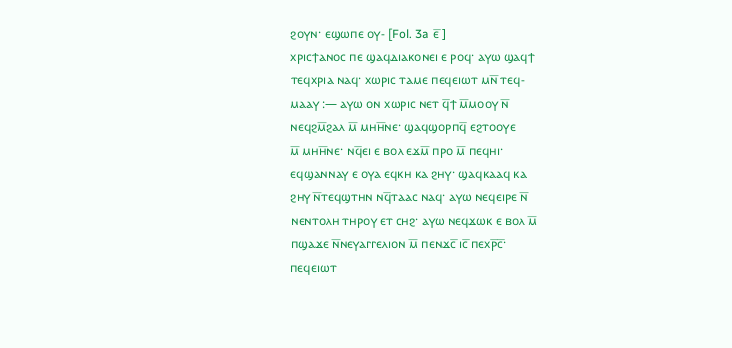ϩⲟⲩⲛ· ⲉϣⲱⲡⲉ ⲟⲩ‐ [Fol. 3a ⲉ̅]
ⲭⲣⲓⲥϯⲁⲛⲟⲥ ⲡⲉ ϣⲁϥⲇⲓⲁⲕⲟⲛⲉⲓ ⲉ ⲣⲟϥ· ⲁⲩⲱ ϣⲁϥϯ
ⲧⲉϥⲭⲣⲓⲁ ⲛⲁϥ· ⲭⲱⲣⲓⲥ ⲧⲁⲙⲉ ⲡⲉϥⲉⲓⲱⲧ ⲙⲛ̅ ⲧⲉϥ‐
ⲙⲁⲁⲩ :— ⲁⲩⲱ ⲟⲛ ⲭⲱⲣⲓⲥ ⲛⲉⲧ ϥ̅ϯ ⲙ̅ⲙⲟⲟⲩ ⲛ̅
ⲛⲉϥϩⲙ̅ϩⲁⲗ ⲙ̅ ⲙⲏⲏ̅ⲛⲉ· ϣⲁϥϣⲟⲣⲡϥ̅ ⲉϩⲧⲟⲟⲩⲉ
ⲙ̅ ⲙⲏⲏ̅ⲛⲉ· ⲛϥ̅ⲉⲓ ⲉ ⲃⲟⲗ ⲉϫⲙ̅ ⲡⲣⲟ ⲙ̅ ⲡⲉϥⲏⲓ·
ⲉϥϣⲁⲛⲛⲁⲩ ⲉ ⲟⲩⲁ ⲉϥⲕⲏ ⲕⲁ ϩⲏⲩ· ϣⲁϥⲕⲁⲁϥ ⲕⲁ
ϩⲏⲩ ⲛ̅ⲧⲉϥϣⲧⲏⲛ ⲛϥ̅ⲧⲁⲁⲥ ⲛⲁϥ· ⲁⲩⲱ ⲛⲉϥⲉⲓⲣⲉ ⲛ̅
ⲛⲉⲛⲧⲟⲗⲏ ⲧⲏⲣⲟⲩ ⲉⲧ ⲥⲏϩ· ⲁⲩⲱ ⲛⲉϥϫⲱⲕ ⲉ ⲃⲟⲗ ⲙ̅
ⲡϣⲁϫⲉ ⲛ̅ⲛⲉⲩⲁⲅⲅⲉⲗⲓⲟⲛ ⲙ̅ ⲡⲉⲛϫⲥ̅ ⲓⲥ̅ ⲡⲉⲭⲣ̅ⲥ̅·
ⲡⲉϥⲉⲓⲱⲧ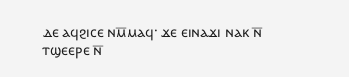ⲇⲉ ⲁϥϩⲓⲥⲉ ⲛⲙ̅ⲙⲁϥ· ϫⲉ ⲉⲓⲛⲁϫⲓ ⲛⲁⲕ ⲛ̅
ⲧϣⲉⲉⲣⲉ ⲛ̅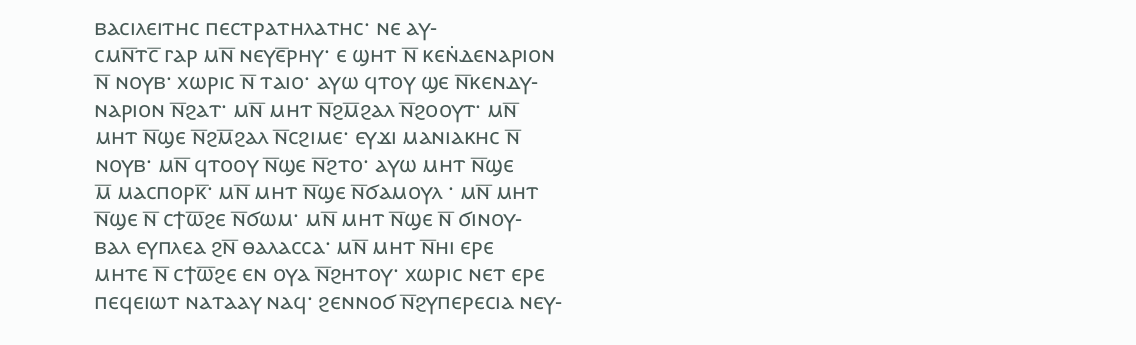ⲃⲁⲥⲓⲗⲉⲓⲧⲏⲥ ⲡⲉⲥⲧⲣⲁⲧⲏⲗⲁⲧⲏⲥ· ⲛⲉ ⲁⲩ‐
ⲥⲙⲛ̅ⲧⲥ̅ ⲅⲁⲣ ⲙⲛ̅ ⲛⲉⲩⲉ̅ⲣⲏⲩ· ⲉ ϣⲏⲧ ⲛ̅ ⲕⲉⲛ̇ⲇⲉⲛⲁⲣⲓⲟⲛ
ⲛ̅ ⲛⲟⲩⲃ· ⲭⲱⲣⲓⲥ ⲛ̅ ⲧⲁⲓⲟ· ⲁⲩⲱ ϥⲧⲟⲩ ϣⲉ ⲛ̅ⲕⲉⲛⲇⲩ‐
ⲛⲁⲣⲓⲟⲛ ⲛ̅ϩⲁⲧ· ⲙⲛ̅ ⲙⲏⲧ ⲛ̅ϩⲙ̅ϩⲁⲗ ⲛ̅ϩⲟⲟⲩⲧ· ⲙⲛ̅
ⲙⲏⲧ ⲛ̅ϣⲉ ⲛ̅ϩⲙ̅ϩⲁⲗ ⲛ̅ⲥϩⲓⲙⲉ· ⲉⲩϫⲓ ⲙⲁⲛⲓⲁⲕⲏⲥ ⲛ̅
ⲛⲟⲩⲃ· ⲙⲛ̅ ϥⲧⲟⲟⲩ ⲛ̅ϣⲉ ⲛ̅ϩⲧⲟ· ⲁⲩⲱ ⲙⲏⲧ ⲛ̅ϣⲉ
ⲙ̅ ⲙⲁⲥⲡⲟⲣⲕ̅· ⲙⲛ̅ ⲙⲏⲧ ⲛ̅ϣⲉ ⲛ̅ϭⲁⲙⲟⲩⲗ · ⲙⲛ̅ ⲙⲏⲧ
ⲛ̅ϣⲉ ⲛ̅ ⲥϯⲱ̅ϩⲉ ⲛ̅ϭⲱⲙ· ⲙⲛ̅ ⲙⲏⲧ ⲛ̅ϣⲉ ⲛ̅ ϭⲓⲛⲟⲩ‐
ⲃⲁⲗ ⲉⲩⲡⲗⲉⲁ ϩⲛ̅ ⲑⲁⲗⲁⲥⲥⲁ· ⲙⲛ̅ ⲙⲏⲧ ⲛ̅ⲏⲓ ⲉⲣⲉ
ⲙⲏⲧⲉ ⲛ̅ ⲥϯⲱ̅ϩⲉ ⲉⲛ ⲟⲩⲁ ⲛ̅ϩⲏⲧⲟⲩ· ⲭⲱⲣⲓⲥ ⲛⲉⲧ ⲉⲣⲉ
ⲡⲉϥⲉⲓⲱⲧ ⲛⲁⲧⲁⲁⲩ ⲛⲁϥ· ϩⲉⲛⲛⲟϭ ⲛ̅ϩⲩⲡⲉⲣⲉⲥⲓⲁ ⲛⲉⲩ‐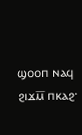ϣⲟⲟⲡ ⲛⲁϥ ϩⲓϫⲙ̅ ⲡⲕⲁϩ·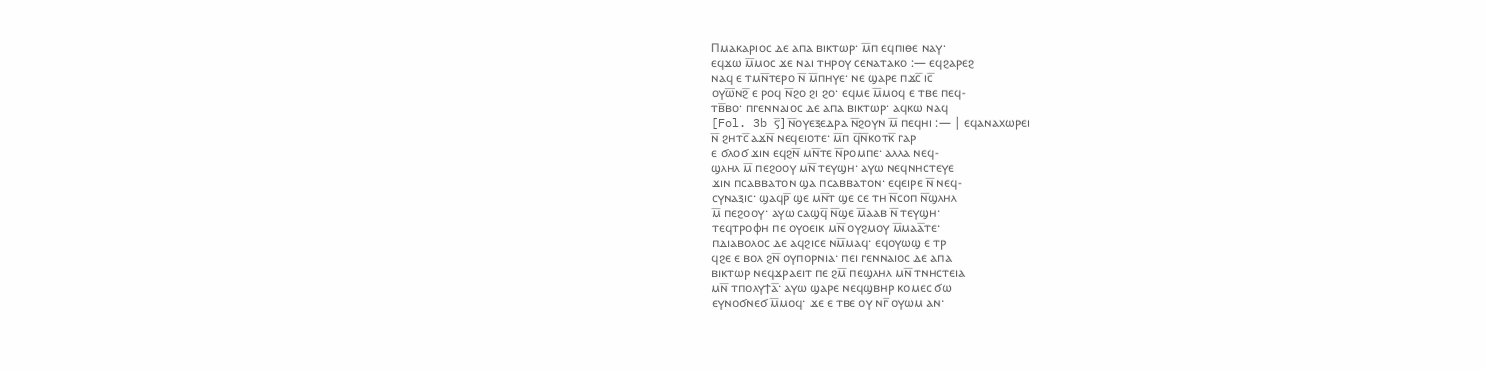Ⲡⲙⲁⲕⲁⲣⲓⲟⲥ ⲇⲉ ⲁⲡⲁ ⲃⲓⲕⲧⲱⲣ· ⲙ̅ⲡ ⲉϥⲡⲓⲑⲉ ⲛⲁⲩ·
ⲉϥϫⲱ ⲙ̅ⲙⲟⲥ ϫⲉ ⲛⲁⲓ ⲧⲏⲣⲟⲩ ⲥⲉⲛⲁⲧⲁⲕⲟ :— ⲉϥϩⲁⲣⲉϩ
ⲛⲁϥ ⲉ ⲧⲙⲛ̅ⲧⲉⲣⲟ ⲛ̅ ⲙ̅ⲡⲏⲩⲉ· ⲛⲉ ϣⲁⲣⲉ ⲡϫⲥ̅ ⲓⲥ̅
ⲟⲩⲱ̅ⲛϩ̅ ⲉ ⲣⲟϥ ⲛ̅ϩⲟ ϩⲓ ϩⲟ· ⲉϥⲙⲉ ⲙ̅ⲙⲟϥ ⲉ ⲧⲃⲉ ⲡⲉϥ‐
ⲧⲃ̅ⲃⲟ· ⲡⲅⲉⲛⲛⲁⲓⲟⲥ ⲇⲉ ⲁⲡⲁ ⲃⲓⲕⲧⲱⲣ· ⲁϥⲕⲱ ⲛⲁϥ
[Fol. 3b ⲋ̅] ⲛ̅ⲟⲩⲉⲝⲉⲇⲣⲁ ⲛ̅ϩⲟⲩⲛ ⲙ̅ ⲡⲉϥⲏⲓ :— | ⲉϥⲁⲛⲁⲭⲱⲣⲉⲓ
ⲛ̅ ϩⲏⲧⲥ̅ ⲁϫⲛ̅ ⲛⲉϥⲉⲓⲟⲧⲉ· ⲙ̅ⲡ ϥ̅ⲛ̅ⲕⲟⲧⲕ̅ ⲅⲁⲣ
ⲉ ϭⲗⲟϭ ϫⲓⲛ ⲉϥϩⲛ̅ ⲙⲛ̅ⲧⲉ ⲛ̅ⲣⲟⲙⲡⲉ· ⲁⲗⲗⲁ ⲛⲉϥ‐
ϣⲗⲏⲗ ⲙ̅ ⲡⲉϩⲟⲟⲩ ⲙⲛ̅ ⲧⲉⲩϣⲏ· ⲁⲩⲱ ⲛⲉϥⲛⲏⲥⲧⲉⲩⲉ
ϫⲓⲛ ⲡⲥⲁⲃⲃⲁⲧⲟⲛ ϣⲁ ⲡⲥⲁⲃⲃⲁⲧⲟⲛ· ⲉϥⲉⲓⲣⲉ ⲛ̅ ⲛⲉϥ‐
ⲥⲩⲛⲁⲝⲓⲥ· ϣⲁϥⲣ̅ ϣⲉ ⲙⲛ̅ⲧ ϣⲉ ⲥⲉ ⲧⲏ ⲛ̅ⲥⲟⲡ ⲛ̅ϣⲗⲏⲗ
ⲙ̅ ⲡⲉϩⲟⲟⲩ· ⲁⲩⲱ ⲥⲁϣϥ̅ ⲛ̅ϣⲉ ⲙ̅ⲁⲁⲃ ⲛ̅ ⲧⲉⲩϣⲏ·
ⲧⲉϥⲧⲣⲟⲫⲏ ⲡⲉ ⲟⲩⲟⲉⲓⲕ ⲙⲛ̅ ⲟⲩϩⲙⲟⲩ ⲙ̅ⲙⲁⲁ̅ⲧⲉ·
ⲡⲇⲓⲁⲃⲟⲗⲟⲥ ⲇⲉ ⲁϥϩⲓⲥⲉ ⲛⲙ̅ⲙⲁϥ· ⲉϥⲟⲩⲱϣ ⲉ ⲧⲣ
ϥϩⲉ ⲉ ⲃⲟⲗ ϩⲛ̅ ⲟⲩⲡⲟⲣⲛⲓⲁ· ⲡⲉⲓ ⲅⲉⲛⲛⲁⲓⲟⲥ ⲇⲉ ⲁⲡⲁ
ⲃⲓⲕⲧⲱⲣ ⲛⲉϥϫⲣⲁⲉⲓⲧ ⲡⲉ ϩⲙ̅ ⲡⲉϣⲗⲏⲗ ⲙⲛ̅ ⲧⲛⲏⲥⲧⲉⲓⲁ
ⲙⲛ̅ ⲧⲡⲟⲗⲩϯⲁ̅· ⲁⲩⲱ ϣⲁⲣⲉ ⲛⲉϥϣⲃⲏⲣ ⲕⲟⲙⲉⲥ ϭⲱ
ⲉⲩⲛⲟϭⲛⲉϭ ⲙ̅ⲙⲟϥ· ϫⲉ ⲉ ⲧⲃⲉ ⲟⲩ ⲛⲅ̅ ⲟⲩⲱⲙ ⲁⲛ·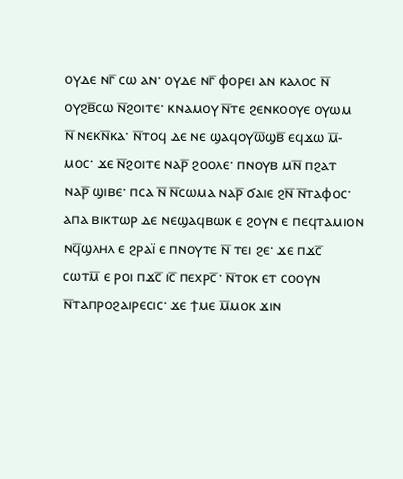ⲟⲩⲇⲉ ⲛⲅ̅ ⲥⲱ ⲁⲛ· ⲟⲩⲇⲉ ⲛⲅ̅ ⲫⲟⲣⲉⲓ ⲁⲛ ⲕⲁⲗⲟⲥ ⲛ̅
ⲟⲩϩⲃ̅ⲥⲱ ⲛ̅ϩⲟⲓⲧⲉ· ⲕⲛⲁⲙⲟⲩ ⲛ̅ⲧⲉ ϩⲉⲛⲕⲟⲟⲩⲉ ⲟⲩⲱⲙ
ⲛ̅ ⲛⲉⲕⲛ̅ⲕⲁ· ⲛ̅ⲧⲟϥ ⲇⲉ ⲛⲉ ϣⲁϥⲟⲩⲱ̅ϣⲃ̅ ⲉϥϫⲱ ⲙ̅‐
ⲙⲟⲥ· ϫⲉ ⲛ̅ϩⲟⲓⲧⲉ ⲛⲁⲣ̅ ϩⲟⲟⲗⲉ· ⲡⲛⲟⲩⲃ ⲙⲛ̅ ⲡϩⲁⲧ
ⲛⲁⲣ̅ ϣⲓⲃⲉ· ⲡⲥⲁ ⲛ̅ ⲛ̅ⲥⲱⲙⲁ ⲛⲁⲣ̅ ϭⲁⲓⲉ ϩⲛ̅ ⲛ̅ⲧⲁⲫⲟⲥ·
ⲁⲡⲁ ⲃⲓⲕⲧⲱⲣ ⲇⲉ ⲛⲉϣⲁϥⲃⲱⲕ ⲉ ϩⲟⲩⲛ ⲉ ⲡⲉϥⲧⲁⲙⲓⲟⲛ
ⲛϥ̅ϣⲗⲏⲗ ⲉ ϩⲣⲁⲓ̈ ⲉ ⲡⲛⲟⲩⲧⲉ ⲛ̅ ⲧⲉⲓ ϩⲉ· ϫⲉ ⲡϫⲥ̅
ⲥⲱⲧⲙ̅ ⲉ ⲣⲟⲓ ⲡϫⲥ̅ ⲓⲥ̅ ⲡⲉⲭⲣⲥ̅· ⲛ̅ⲧⲟⲕ ⲉⲧ ⲥⲟⲟⲩⲛ
ⲛ̅ⲧⲁⲡⲣⲟϩⲁⲓⲣⲉⲥⲓⲥ· ϫⲉ ϯⲙⲉ ⲙ̅ⲙⲟⲕ ϫⲓⲛ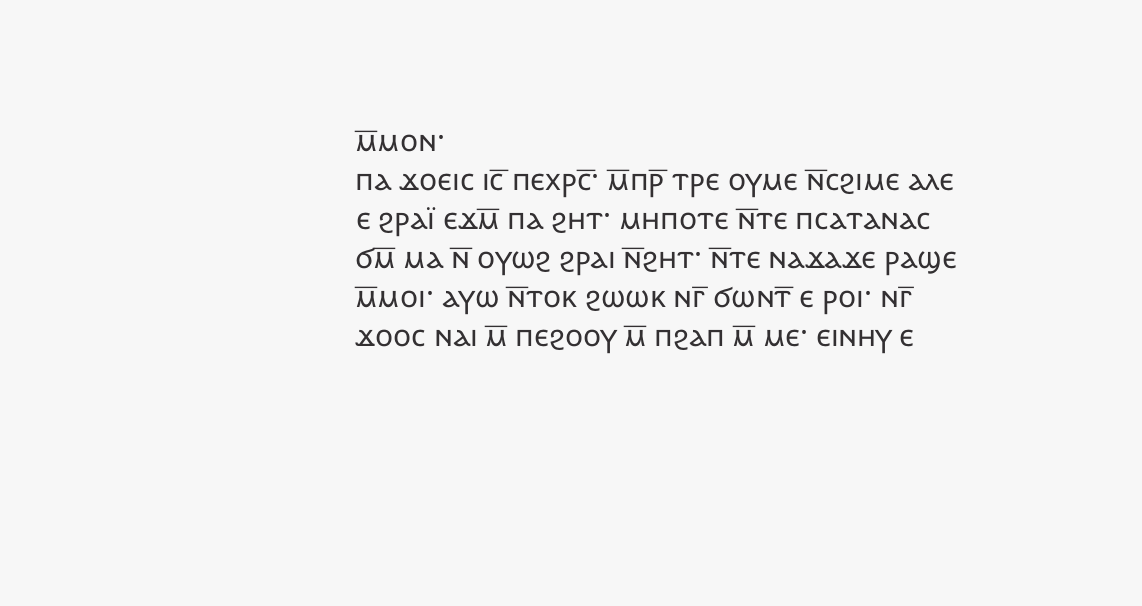ⲙ̅ⲙⲟⲛ·
ⲡⲁ ϫⲟⲉⲓⲥ ⲓⲥ̅ ⲡⲉⲭⲣⲥ̅· ⲙ̅ⲡⲣ̅ ⲧⲣⲉ ⲟⲩⲙⲉ ⲛ̅ⲥϩⲓⲙⲉ ⲁⲗⲉ
ⲉ ϩⲣⲁⲓ̈ ⲉϫⲙ̅ ⲡⲁ ϩⲏⲧ· ⲙⲏⲡⲟⲧⲉ ⲛ̅ⲧⲉ ⲡⲥⲁⲧⲁⲛⲁⲥ
ϭⲙ̅ ⲙⲁ ⲛ̅ ⲟⲩⲱϩ ϩⲣⲁⲓ ⲛ̅ϩⲏⲧ· ⲛ̅ⲧⲉ ⲛⲁϫⲁϫⲉ ⲣⲁϣⲉ
ⲙ̅ⲙⲟⲓ· ⲁⲩⲱ ⲛ̅ⲧⲟⲕ ϩⲱⲱⲕ ⲛⲅ̅ ϭⲱⲛⲧ̅ ⲉ ⲣⲟⲓ· ⲛⲅ̅
ϫⲟⲟⲥ ⲛⲁⲓ ⲙ̅ ⲡⲉϩⲟⲟⲩ ⲙ̅ ⲡϩⲁⲡ ⲙ̅ ⲙⲉ· ⲉⲓⲛⲏⲩ ⲉ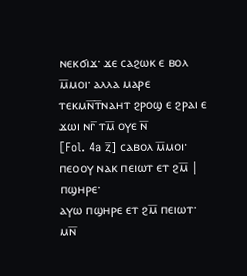ⲛⲉⲕϭⲓϫ· ϫⲉ ⲥⲁϩⲱⲕ ⲉ ⲃⲟⲗ ⲙ̅ⲙⲟⲓ· ⲁⲗⲗⲁ ⲙⲁⲣⲉ
ⲧⲉⲕⲙⲛ̅ⲧ̅ⲛⲁⲏⲧ ϩⲣⲟϣ ⲉ ϩⲣⲁⲓ ⲉ ϫⲱⲓ ⲛⲅ̅ ⲧⲙ̅ ⲟⲩⲉ ⲛ̅
[Fol. 4a ⲍ̅] ⲥⲁⲃⲟⲗ ⲙ̅ⲙⲟⲓ· ⲡⲉⲟⲟⲩ ⲛⲁⲕ ⲡⲉⲓⲱⲧ ⲉⲧ ϩⲙ̅ | ⲡϣⲏⲣⲉ·
ⲁⲩⲱ ⲡϣⲏⲣⲉ ⲉⲧ ϩⲙ̅ ⲡⲉⲓⲱⲧ· ⲙⲛ̅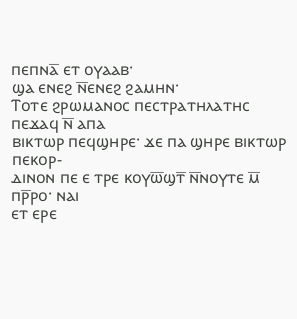ⲡⲉⲡⲛⲁ̅ ⲉⲧ ⲟⲩⲁⲁⲃ·
ϣⲁ ⲉⲛⲉϩ ⲛ̅ⲉⲛⲉϩ ϩⲁⲙⲏⲛ·
Ⲧⲟⲧⲉ ϩⲣⲱⲙⲁⲛⲟⲥ ⲡⲉⲥⲧⲣⲁⲧⲏⲗⲁⲧⲏⲥ ⲡⲉϫⲁϥ ⲛ̅ ⲁⲡⲁ
ⲃⲓⲕⲧⲱⲣ ⲡⲉϥϣⲏⲣⲉ· ϫⲉ ⲡⲁ ϣⲏⲣⲉ ⲃⲓⲕⲧⲱⲣ ⲡⲉⲕⲟⲣ‐
ⲇⲓⲛⲟⲛ ⲡⲉ ⲉ ⲧⲣⲉ ⲕⲟⲩⲱ̅ϣⲧ̅ ⲛ̅ⲛⲟⲩⲧⲉ ⲙ̅ ⲡⲣ̅ⲣⲟ· ⲛⲁⲓ
ⲉⲧ ⲉⲣⲉ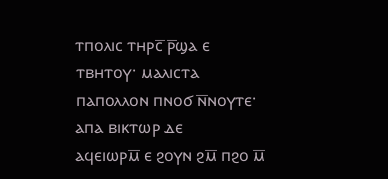ⲧⲡⲟⲗⲓⲥ ⲧⲏⲣⲥ̅ ⲣ̅ϣⲁ ⲉ ⲧⲃⲏⲧⲟⲩ· ⲙⲁⲗⲓⲥⲧⲁ
ⲡⲁⲡⲟⲗⲗⲟⲛ ⲡⲛⲟϭ ⲛ̅ⲛⲟⲩⲧⲉ· ⲁⲡⲁ ⲃⲓⲕⲧⲱⲣ ⲇⲉ
ⲁϥⲉⲓⲱⲣⲙ̅ ⲉ ϩⲟⲩⲛ ϩⲙ̅ ⲡϩⲟ ⲙ̅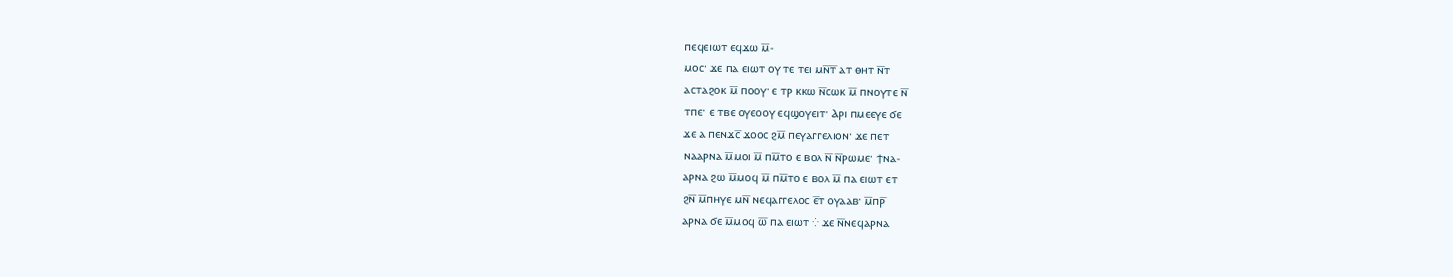ⲡⲉϥⲉⲓⲱⲧ ⲉϥϫⲱ ⲙ̅‐
ⲙⲟⲥ· ϫⲉ ⲡⲁ ⲉⲓⲱⲧ ⲟⲩ ⲧⲉ ⲧⲉⲓ ⲙⲛ̅ⲧ̅ ⲁⲧ ⲑⲏⲧ ⲛ̅ⲧ
ⲁⲥⲧⲁϩⲟⲕ ⲙ̅ ⲡⲟⲟⲩ· ⲉ ⲧⲣ ⲕⲕⲱ ⲛ̅ⲥⲱⲕ ⲙ̅ ⲡⲛⲟⲩⲧⲉ ⲛ̅
ⲧⲡⲉ· ⲉ ⲧⲃⲉ ⲟⲩⲉⲟⲟⲩ ⲉϥϣⲟⲩⲉⲓⲧ· Ⲁⲣⲓ ⲡⲙⲉⲉⲩⲉ ϭⲉ
ϫⲉ ⲁ ⲡⲉⲛϫⲥ̅ ϫⲟⲟⲥ ϩⲙ̅ ⲡⲉⲩⲁⲅⲅⲉⲗⲓⲟⲛ· ϫⲉ ⲡⲉⲧ
ⲛⲁⲁⲣⲛⲁ ⲙ̅ⲙⲟⲓ ⲙ̅ ⲡⲙ̅ⲧⲟ ⲉ ⲃⲟⲗ ⲛ̅ ⲛ̅ⲣⲱⲙⲉ· ϯⲛⲁ‐
ⲁⲣⲛⲁ ϩⲱ ⲙ̅ⲙⲟϥ ⲙ̅ ⲡⲙ̅ⲧⲟ ⲉ ⲃⲟⲗ ⲙ̅ ⲡⲁ ⲉⲓⲱⲧ ⲉⲧ
ϩⲛ̅ ⲙ̅ⲡⲏⲩⲉ ⲙⲛ̅ ⲛⲉϥⲁⲅⲅⲉⲗⲟⲥ ⲉ̅ⲧ ⲟⲩⲁⲁⲃ· ⲙ̅ⲡⲣ̅
ⲁⲣⲛⲁ ϭⲉ ⲙ̅ⲙⲟϥ ⲱ̅ ⲡⲁ ⲉⲓⲱⲧ ⁛ ϫⲉ ⲛ̅ⲛⲉϥⲁⲣⲛⲁ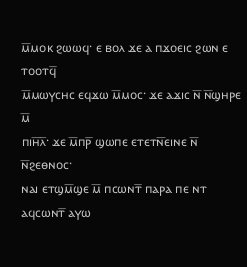ⲙ̅ⲙⲟⲕ ϩⲱⲱϥ· ⲉ ⲃⲟⲗ ϫⲉ ⲁ ⲡϫⲟⲉⲓⲥ ϩⲱⲛ ⲉ ⲧⲟⲟⲧϥ̅
ⲙ̅ⲙⲱⲩⲥⲏⲥ ⲉϥϫⲱ ⲙ̅ⲙⲟⲥ· ϫⲉ ⲁϫⲓⲥ ⲛ̅ ⲛ̅ϣⲏⲣⲉ ⲙ̅
ⲡⲓⲏ̅ⲗ̅· ϫⲉ ⲙ̅ⲡⲣ̅ ϣⲱⲡⲉ ⲉⲧⲉⲧⲛ̅ⲉⲓⲛⲉ ⲛ̅ ⲛ̅ϩⲉⲑⲛⲟⲥ·
ⲛⲁⲓ ⲉⲧϣⲙ̅ϣⲉ ⲙ̅ ⲡⲥⲱⲛⲧ̅ ⲡⲁⲣⲁ ⲡⲉ ⲛⲧ ⲁϥⲥⲱⲛⲧ̅ ⲁⲩⲱ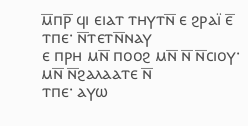ⲙ̅ⲡⲣ̅ ϥⲓ ⲉⲓⲁⲧ ⲧⲏⲩⲧⲛ̅ ⲉ ϩⲣⲁⲓ̈ ⲉ̅ ⲧⲡⲉ· ⲛ̅ⲧⲉⲧⲛ̅ⲛⲁⲩ
ⲉ ⲡⲣⲏ ⲙⲛ̅ ⲡⲟⲟϩ ⲙⲛ̅ ⲛ̅ ⲛ̅ⲥⲓⲟⲩ· ⲙⲛ̅ ⲛ̅ϩⲁⲗⲁⲁⲧⲉ ⲛ̅
ⲧⲡⲉ· ⲁⲩⲱ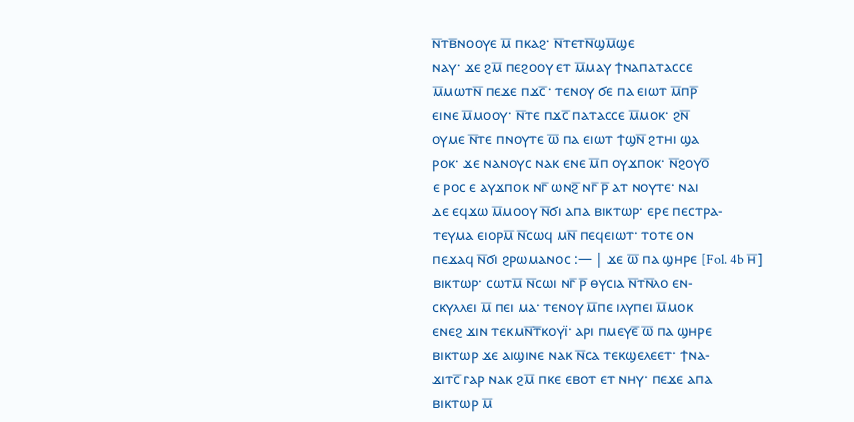ⲛ̅ⲧⲃ̅ⲛⲟⲟⲩⲉ ⲙ̅ ⲡⲕⲁϩ· ⲛ̅ⲧⲉⲧⲛ̅ϣⲙ̅ϣⲉ
ⲛⲁⲩ· ϫⲉ ϩⲙ̅ ⲡⲉϩⲟⲟⲩ ⲉⲧ ⲙ̅ⲙⲁⲩ ϯⲛⲁⲡⲁⲧⲁⲥⲥⲉ
ⲙ̅ⲙⲱⲧⲛ̅ ⲡⲉϫⲉ ⲡϫⲥ̅· ⲧⲉⲛⲟⲩ ϭⲉ ⲡⲁ ⲉⲓⲱⲧ ⲙ̅ⲡⲣ̅
ⲉⲓⲛⲉ ⲙ̅ⲙⲟⲟⲩ· ⲛ̅ⲧⲉ ⲡϫⲥ̅ ⲡⲁⲧⲁⲥⲥⲉ ⲙ̅ⲙⲟⲕ· ϩⲛ̅
ⲟⲩⲙⲉ ⲛ̅ⲧⲉ ⲡⲛⲟⲩⲧⲉ ⲱ̅ ⲡⲁ ⲉⲓⲱⲧ ϯϣⲛ̅ ϩⲧⲏⲓ ϣⲁ
ⲣⲟⲕ· ϫⲉ ⲛⲁⲛⲟⲩⲥ ⲛⲁⲕ ⲉⲛⲉ ⲙ̅ⲡ ⲟⲩϫⲡⲟⲕ· ⲛ̅ϩⲟⲩⲟ̅
ⲉ ⲣⲟⲥ ⲉ ⲁⲩϫⲡⲟⲕ ⲛⲅ̅ ⲱⲛϩ̅ ⲛⲅ̅ ⲣ̅ ⲁⲧ ⲛⲟⲩⲧⲉ· ⲛⲁⲓ
ⲇⲉ ⲉϥϫⲱ ⲙ̅ⲙⲟⲟⲩ ⲛ̅ϭⲓ ⲁⲡⲁ ⲃⲓⲕⲧⲱⲣ· ⲉⲣⲉ ⲡⲉⲥⲧⲣⲁ‐
ⲧⲉⲩⲙⲁ ⲉⲓⲟⲣⲙ̅ ⲛ̅ⲥⲱϥ ⲙⲛ̅ ⲡⲉϥⲉⲓⲱⲧ· ⲧⲟⲧⲉ ⲟⲛ
ⲡⲉϫⲁϥ ⲛ̅ϭⲓ ϩⲣⲱⲙⲁⲛⲟⲥ :— | ϫⲉ ⲱ̅ ⲡⲁ ϣⲏⲣⲉ [Fol. 4b ⲏ̅]
ⲃⲓⲕⲧⲱⲣ· ⲥⲱⲧⲙ̅ ⲛ̅ⲥⲱⲓ ⲛⲅ̅ ⲣ̅ ⲑⲩⲥⲓⲁ ⲛ̅ⲧⲛ̅ⲗⲟ ⲉⲛ‐
ⲥⲕⲩⲗⲗⲉⲓ ⲙ̅ ⲡⲉⲓ ⲙⲁ· ⲧⲉⲛⲟⲩ ⲙ̅ⲡⲉ ⲓⲗⲩⲡⲉⲓ ⲙ̅ⲙⲟⲕ
ⲉⲛⲉϩ ϫⲓⲛ ⲧⲉⲕⲙⲛ̅ⲧ̅ⲕⲟⲩⲓ̈· ⲁⲣⲓ ⲡⲙⲉⲩⲉ̅ ⲱ̅ ⲡⲁ ϣⲏⲣⲉ
ⲃⲓⲕⲧⲱⲣ ϫⲉ ⲁⲓϣⲓⲛⲉ ⲛⲁⲕ ⲛ̅ⲥⲁ ⲧⲉⲕϣⲉⲗⲉⲉⲧ· ϯⲛⲁ‐
ϫⲓⲧⲥ̅ ⲅⲁⲣ ⲛⲁⲕ ϩⲙ̅ ⲡⲕⲉ ⲉⲃⲟⲧ ⲉⲧ ⲛⲏⲩ· ⲡⲉϫⲉ ⲁⲡⲁ
ⲃⲓⲕⲧⲱⲣ ⲙ̅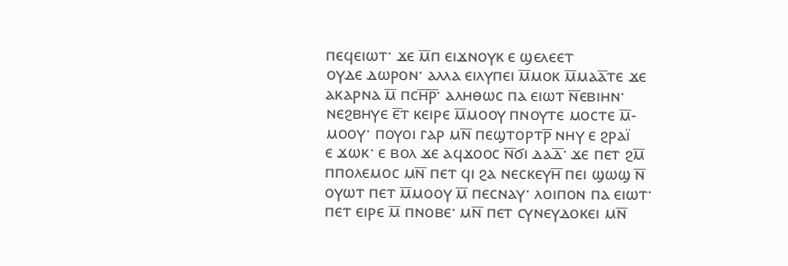ⲡⲉϥⲉⲓⲱⲧ· ϫⲉ ⲙ̅ⲡ ⲉⲓϫⲛⲟⲩⲕ ⲉ ϣⲉⲗⲉⲉⲧ
ⲟⲩⲇⲉ ⲇⲱⲣⲟⲛ· ⲁⲗⲗⲁ ⲉⲓⲗⲩⲡⲉⲓ ⲙ̅ⲙⲟⲕ ⲙ̅ⲙⲁⲁ̅ⲧⲉ ϫⲉ
ⲁⲕⲁⲣⲛⲁ ⲙ̅ ⲡⲥⲏ̅ⲣ̅· ⲁⲗⲏⲑⲱⲥ ⲡⲁ ⲉⲓⲱⲧ ⲛ̅ⲉⲃⲓⲏⲛ·
ⲛⲉϩⲃⲏⲩⲉ ⲉ̅ⲧ ⲕⲉⲓⲣⲉ ⲙ̅ⲙⲟⲟⲩ ⲡⲛⲟⲩⲧⲉ ⲙⲟⲥⲧⲉ ⲙ̅‐
ⲙⲟⲟⲩ· ⲡⲟⲩⲟⲓ ⲅⲁⲣ ⲙⲛ̅ ⲡⲉϣⲧⲟⲣⲧⲣ̅ ⲛⲏⲩ ⲉ ϩⲣⲁⲓ̈
ⲉ ϫⲱⲕ· ⲉ ⲃⲟⲗ ϫⲉ ⲁϥϫⲟⲟⲥ ⲛ̅ϭⲓ ⲇⲁⲇ̅· ϫⲉ ⲡⲉⲧ ϩⲙ̅
ⲡⲡⲟⲗⲉⲙⲟⲥ ⲙⲛ̅ ⲡⲉⲧ ϥⲓ ϩⲁ ⲛⲉⲥⲕⲉⲩⲏ̅ ⲡⲉⲓ ϣⲱϣ ⲛ̅
ⲟⲩⲱⲧ ⲡⲉⲧ ⲙ̅ⲙⲟⲟⲩ ⲙ̅ ⲡⲉⲥⲛⲁⲩ· ⲗⲟⲓⲡⲟⲛ ⲡⲁ ⲉⲓⲱⲧ·
ⲡⲉⲧ ⲉⲓⲣⲉ ⲙ̅ ⲡⲛⲟⲃⲉ· ⲙⲛ̅ ⲡⲉⲧ ⲥⲩⲛⲉⲩⲇⲟⲕⲉⲓ ⲙⲛ̅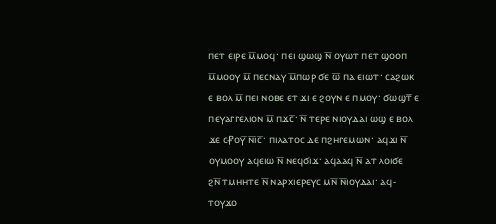ⲡⲉⲧ ⲉⲓⲣⲉ ⲙ̅ⲙⲟϥ· ⲡⲉⲓ ϣⲱϣ ⲛ̅ ⲟⲩⲱⲧ ⲡⲉⲧ ϣⲟⲟⲡ
ⲙ̅ⲙⲟⲟⲩ ⲙ̅ ⲡⲉⲥⲛⲁⲩ ⲙ̅ⲡⲱⲣ ϭⲉ ⲱ̅ ⲡⲁ ⲉⲓⲱⲧ· ⲥⲁϩⲱⲕ
ⲉ ⲃⲟⲗ ⲙ̅ ⲡⲉⲓ ⲛⲟⲃⲉ ⲉⲧ ϫⲓ ⲉ ϩⲟⲩⲛ ⲉ ⲡⲙⲟⲩ· ϭⲱϣⲧ̅ ⲉ
ⲡⲉⲩⲁⲅⲅⲉⲗⲓⲟⲛ ⲙ̅ ⲡϫⲥ̅· ⲛ̅ ⲧⲉⲣⲉ ⲛⲓⲟⲩⲇⲁⲓ ⲱϣ ⲉ ⲃⲟⲗ
ϫⲉ ⲥ⳨ⲟⲩ̅ ⲛ̅ⲓⲥ̅· ⲡⲓⲗⲁⲧⲟⲥ ⲇⲉ ⲡϩⲏⲅⲉⲙⲱⲛ· ⲁϥϫⲓ ⲛ̅
ⲟⲩⲙⲟⲟⲩ ⲁϥⲉⲓⲱ ⲛ̅ ⲛⲉϥϭⲓϫ· ⲁϥⲁⲁϥ ⲛ̅ ⲁⲧ ⲗⲟⲓϭⲉ
ϩⲛ̅ ⲧⲙⲏⲏⲧⲉ ⲛ̅ ⲛⲁⲣⲭⲓⲉⲣⲉⲩⲥ ⲙⲛ̅ ⲛ̅ⲓⲟⲩⲇⲁⲓ· ⲁϥ‐
ⲧⲟⲩϫⲟ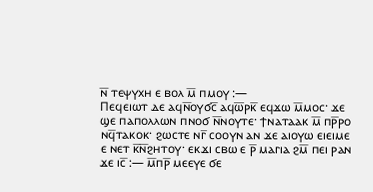ⲛ̅ ⲧⲉⲯⲩⲭⲏ ⲉ ⲃⲟⲗ ⲙ̅ ⲡⲙⲟⲩ :—
Ⲡⲉϥⲉⲓⲱⲧ ⲇⲉ ⲁϥⲛ̅ⲟⲩϭⲥ̅ ⲁϥⲱ̅ⲣⲕ̅ ⲉϥϫⲱ ⲙ̅ⲙⲟⲥ· ϫⲉ
ϣⲉ ⲡⲁⲡⲟⲗⲗⲱⲛ ⲡⲛⲟϭ ⲛ̅ⲛⲟⲩⲧⲉ· ϯⲛⲁⲧⲁⲁⲕ ⲙ̅ ⲡⲣ̅ⲣⲟ
ⲛϥ̅ⲧⲁⲕⲟⲕ· ϩⲱⲥⲧⲉ ⲛⲅ̅ ⲥⲟⲟⲩⲛ ⲁⲛ ϫⲉ ⲁⲓⲟⲩⲱ ⲉⲓⲉⲓⲙⲉ
ⲉ ⲛⲉⲧ ⲕ̅ⲛ̅ϩⲏⲧⲟⲩ· ⲉⲕϫⲓ ⲥⲃⲱ ⲉ ⲣ̅ ⲙⲁⲅⲓⲁ ϩⲙ̅ ⲡⲉⲓ ⲣⲁⲛ
ϫⲉ ⲓⲥ̅ :— ⲙ̅ⲡⲣ̅ ⲙⲉⲉⲩⲉ ϭⲉ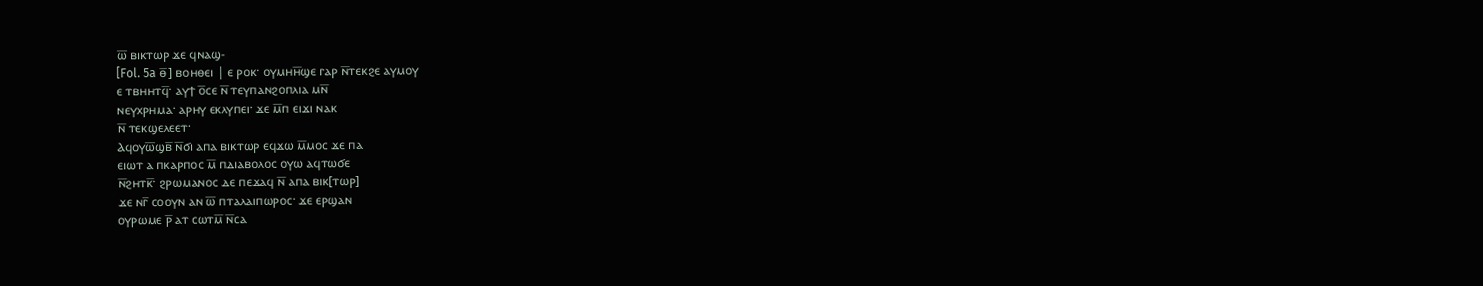ⲱ̅ ⲃⲓⲕⲧⲱⲣ ϫⲉ ϥⲛⲁϣ‐
[Fol. 5a ⲑ̅] ⲃⲟⲏⲑⲉⲓ | ⲉ ⲣⲟⲕ· ⲟⲩⲙⲏⲏ̅ϣⲉ ⲅⲁⲣ ⲛ̅ⲧⲉⲕϩⲉ ⲁⲩⲙⲟⲩ
ⲉ ⲧⲃⲏⲏⲧϥ̅· ⲁⲩϯ ⲟ̅ⲥⲉ ⲛ̅ ⲧⲉⲩⲡⲁⲛϩⲟⲡⲗⲓⲁ ⲙⲛ̅
ⲛⲉⲩⲭⲣⲏⲙⲁ· ⲁⲣⲏⲩ ⲉⲕⲗⲩⲡⲉⲓ· ϫⲉ ⲙ̅ⲡ ⲉⲓϫⲓ ⲛⲁⲕ
ⲛ̅ ⲧⲉⲕϣⲉⲗⲉⲉⲧ·
Ⲁϥⲟⲩⲱ̅ϣⲃ̅ ⲛ̅ϭⲓ ⲁⲡⲁ ⲃⲓⲕⲧⲱⲣ ⲉϥϫⲱ ⲙ̅ⲙⲟⲥ ϫⲉ ⲡⲁ
ⲉⲓⲱⲧ ⲁ ⲡⲕⲁⲣⲡⲟⲥ ⲙ̅ ⲡⲇⲓⲁⲃⲟⲗⲟⲥ ⲟⲩⲱ ⲁϥⲧⲱϭⲉ
ⲛ̅ϩⲏⲧⲕ̅· ϩⲣⲱⲙⲁⲛⲟⲥ ⲇⲉ ⲡⲉϫⲁϥ ⲛ̅ ⲁⲡⲁ ⲃⲓⲕ[ⲧⲱⲣ]
ϫⲉ ⲛⲅ̅ ⲥⲟⲟⲩⲛ ⲁⲛ ⲱ̅ ⲡⲧⲁⲗⲁⲓⲡⲱⲣⲟⲥ· ϫⲉ ⲉⲣϣⲁⲛ
ⲟⲩⲣⲱⲙⲉ ⲣ̅ ⲁⲧ ⲥⲱⲧⲙ̅ ⲛ̅ⲥⲁ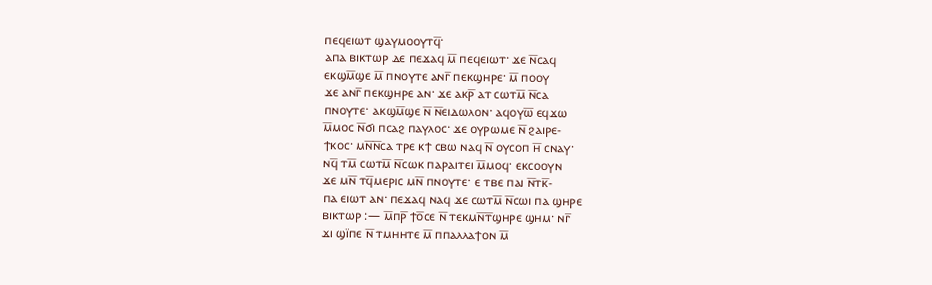ⲡⲉϥⲉⲓⲱⲧ ϣⲁⲩⲙⲟⲟⲩⲧϥ̅·
ⲁⲡⲁ ⲃⲓⲕⲧⲱⲣ ⲇⲉ ⲡⲉϫⲁϥ ⲙ̅ ⲡⲉϥⲉⲓⲱⲧ· ϫⲉ ⲛ̅ⲥⲁϥ
ⲉⲕϣⲙ̅ϣⲉ ⲙ̅ ⲡⲛⲟⲩⲧⲉ ⲁⲛⲅ̅ ⲡⲉⲕϣⲏⲣⲉ· ⲙ̅ ⲡⲟⲟⲩ
ϫⲉ ⲁⲛⲅ̅ ⲡⲉⲕϣⲏⲣⲉ ⲁⲛ· ϫⲉ ⲁⲕⲣ̅ ⲁⲧ ⲥⲱⲧⲙ̅ ⲛ̅ⲥⲁ
ⲡⲛⲟⲩⲧⲉ· ⲁⲕϣⲙ̅ϣⲉ ⲛ̅ ⲛ̅ⲉⲓⲇⲱⲗⲟⲛ· ⲁϥⲟⲩⲱ̅ ⲉϥϫⲱ
ⲙ̅ⲙⲟⲥ ⲛ̅ϭⲓ ⲡⲥⲁϩ ⲡⲁⲩⲗⲟⲥ· ϫⲉ ⲟⲩⲣⲱⲙⲉ ⲛ̅ ϩⲁⲓⲣⲉ‐
ϯⲕⲟⲥ· ⲙⲛ̅ⲛ̅ⲥⲁ ⲧⲣⲉ ⲕϯ ⲥⲃⲱ ⲛⲁϥ ⲛ̅ ⲟⲩⲥⲟⲡ ⲏ̅ ⲥⲛⲁⲩ·
ⲛϥ̅ ⲧⲙ̅ ⲥⲱⲧⲙ̅ ⲛ̅ⲥⲱⲕ ⲡⲁⲣⲁⲓⲧⲉⲓ ⲙ̅ⲙⲟϥ· ⲉⲕⲥⲟⲟⲩⲛ
ϫⲉ ⲙⲛ̅ ⲧϥ̅ⲙⲉⲣⲓⲥ ⲙⲛ̅ ⲡⲛⲟⲩⲧⲉ· ⲉ ⲧⲃⲉ ⲡⲁⲓ ⲛ̅ⲧⲕ̅‐
ⲡⲁ ⲉⲓⲱⲧ ⲁⲛ· ⲡⲉϫⲁϥ ⲛⲁϥ ϫⲉ ⲥⲱⲧⲙ̅ ⲛ̅ⲥⲱⲓ ⲡⲁ ϣⲏⲣⲉ
ⲃⲓⲕⲧⲱⲣ :— ⲙ̅ⲡⲣ̅ ϯⲟ̅ⲥⲉ ⲛ̅ ⲧⲉⲕⲙⲛ̅ⲧ̅ϣⲏⲣⲉ ϣⲏⲙ· ⲛⲅ̅
ϫⲓ ϣⲓ̈ⲡⲉ ⲛ̅ ⲧⲙⲏⲏⲧⲉ ⲙ̅ ⲡⲡⲁⲗⲗⲁϯⲟⲛ ⲙ̅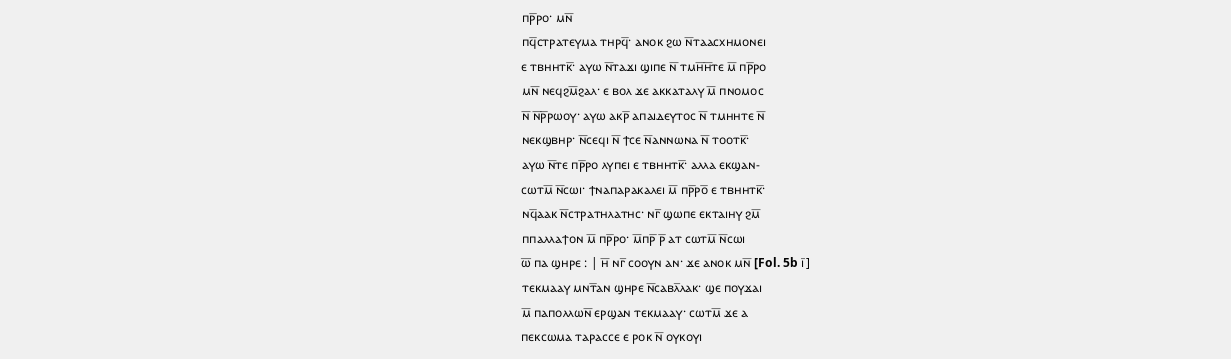ⲡⲣ̅ⲣⲟ· ⲙⲛ̅
ⲡϥ̅ⲥⲧⲣⲁⲧⲉⲩⲙⲁ ⲧⲏⲣϥ̅· ⲁⲛⲟⲕ ϩⲱ ⲛ̅ⲧⲁⲁⲥⲭⲏⲙⲟⲛⲉⲓ
ⲉ ⲧⲃⲏⲏⲧⲕ̅· ⲁⲩⲱ ⲛ̅ⲧⲁϫⲓ ϣⲓⲡⲉ ⲛ̅ ⲧⲙⲏ̅ⲏ̅ⲧⲉ ⲙ̅ ⲡⲣ̅ⲣⲟ
ⲙⲛ̅ ⲛⲉϥϩⲙ̅ϩⲁⲗ· ⲉ ⲃⲟⲗ ϫⲉ ⲁⲕⲕⲁⲧⲁⲗⲩ ⲙ̅ ⲡⲛⲟⲙⲟⲥ
ⲛ̅ ⲛ̅ⲣ̅ⲣⲱⲟⲩ· ⲁⲩⲱ ⲁⲕⲣ̅ ⲁⲡⲁⲓⲇⲉⲩⲧⲟⲥ ⲛ̅ ⲧⲙⲏⲏⲧⲉ ⲛ̅
ⲛⲉⲕϣⲃⲏⲣ· ⲛ̅ⲥⲉϥⲓ ⲛ̅ ϯⲥⲉ ⲛ̅ⲁⲛⲛⲱⲛⲁ ⲛ̅ ⲧⲟⲟⲧⲕ̅·
ⲁⲩⲱ ⲛ̅ⲧⲉ ⲡⲣ̅ⲣⲟ ⲗⲩⲡⲉⲓ ⲉ ⲧⲃⲏⲏⲧⲕ̅· ⲁⲗⲗⲁ ⲉⲕϣⲁⲛ‐
ⲥⲱⲧⲙ̅ ⲛ̅ⲥⲱⲓ· ϯⲛⲁⲡⲁⲣⲁⲕⲁⲗⲉⲓ ⲙ̅ ⲡⲣ̅ⲣⲟ̅ ⲉ ⲧⲃⲏⲏⲧⲕ̅·
ⲛϥ̅ⲁⲁⲕ ⲛ̅ⲥⲧⲣⲁⲧⲏⲗⲁⲧⲏⲥ· ⲛⲅ̅ ϣⲱⲡⲉ ⲉⲕⲧⲁⲓⲏⲩ ϩⲙ̅
ⲡⲡⲁⲗⲗⲁϯⲟⲛ ⲙ̅ ⲡⲣ̅ⲣⲟ· ⲙ̅ⲡⲣ̅ ⲣ̅ ⲁⲧ ⲥⲱⲧⲙ̅ ⲛ̅ⲥⲱⲓ
ⲱ̅ ⲡⲁ ϣⲏⲣⲉ : | ⲏ̅ ⲛⲅ̅ ⲥⲟⲟⲩⲛ ⲁⲛ· ϫⲉ ⲁⲛⲟⲕ ⲙⲛ̅ [Fol. 5b ⲓ̅]
ⲧⲉⲕⲙⲁⲁⲩ ⲙⲛⲧ̅ⲁⲛ ϣⲏⲣⲉ ⲛ̅ⲥⲁⲃⲗ̅ⲗⲁⲕ· ϣⲉ ⲡⲟⲩϫⲁⲓ
ⲙ̅ ⲡⲁⲡⲟⲗⲗⲱⲛ̅ ⲉⲣϣⲁⲛ ⲧⲉⲕⲙⲁⲁⲩ· ⲥⲱⲧⲙ̅ ϫⲉ ⲁ
ⲡⲉⲕⲥⲱⲙⲁ ⲧⲁⲣⲁⲥⲥⲉ ⲉ ⲣⲟⲕ ⲛ̅ ⲟⲩⲕⲟⲩⲓ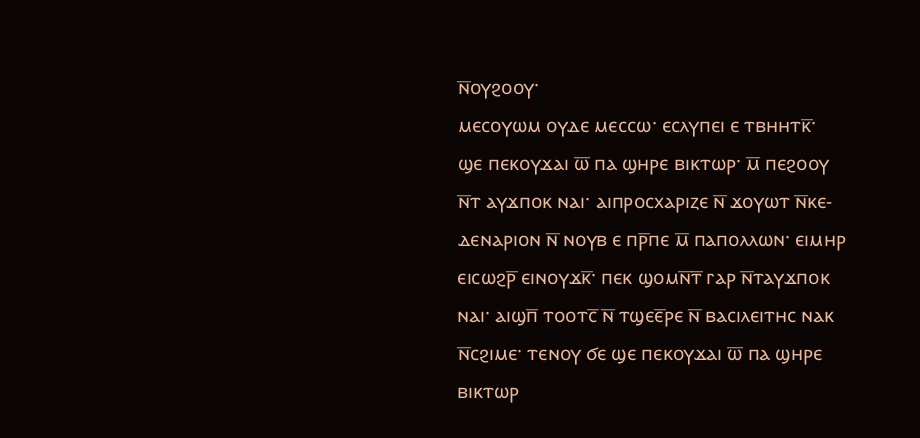ⲛ̅ⲟⲩϩⲟⲟⲩ·
ⲙⲉⲥⲟⲩⲱⲙ ⲟⲩⲇⲉ ⲙⲉⲥⲥⲱ· ⲉⲥⲗⲩⲡⲉⲓ ⲉ ⲧⲃⲏⲏⲧⲕ̅·
ϣⲉ ⲡⲉⲕⲟⲩϫⲁⲓ ⲱ̅ ⲡⲁ ϣⲏⲣⲉ ⲃⲓⲕⲧⲱⲣ· ⲙ̅ ⲡⲉϩⲟⲟⲩ
ⲛ̅ⲧ ⲁⲩϫⲡⲟⲕ ⲛⲁⲓ· ⲁⲓⲡⲣⲟⲥⲭⲁⲣⲓⲍⲉ ⲛ̅ ϫⲟⲩⲱⲧ ⲛ̅ⲕⲉ‐
ⲇⲉⲛⲁⲣⲓⲟⲛ ⲛ̅ ⲛⲟⲩⲃ ⲉ ⲡⲣ̅ⲡⲉ ⲙ̅ ⲡⲁⲡⲟⲗⲗⲱⲛ· ⲉⲓⲙⲏⲣ
ⲉⲓⲥⲱϩⲣ̅ ⲉⲓⲛⲟⲩϫⲕ̅· ⲡⲉⲕ ϣⲟⲙⲛ̅ⲧ̅ ⲅⲁⲣ ⲛ̅ⲧⲁⲩϫⲡⲟⲕ
ⲛⲁⲓ· ⲁⲓϣⲡ̅ ⲧⲟⲟⲧⲥ̅ ⲛ̅ ⲧϣⲉⲉ̅ⲣⲉ ⲛ̅ ⲃⲁⲥⲓⲗⲉⲓⲧⲏⲥ ⲛⲁⲕ
ⲛ̅ⲥϩⲓⲙⲉ· ⲧⲉⲛⲟⲩ ϭⲉ ϣⲉ ⲡⲉⲕⲟⲩϫⲁⲓ ⲱ̅ ⲡⲁ ϣⲏⲣⲉ
ⲃⲓⲕⲧⲱⲣ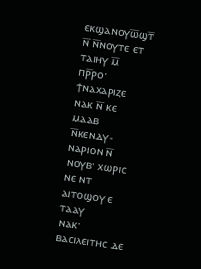ⲉⲕϣⲁⲛⲟⲩⲱ̅ϣⲧ̅ ⲛ̅ ⲛ̅ⲛⲟⲩⲧⲉ ⲉⲧ ⲧⲁⲓⲏⲩ ⲙ̅
ⲡⲣ̅ⲣⲟ· ϯⲛⲁⲭⲁⲣⲓⲍⲉ ⲛⲁⲕ ⲛ̅ ⲕⲉ ⲙⲁⲁⲃ ⲛ̅ⲕⲉⲛⲇⲩ‐
ⲛⲁⲣⲓⲟⲛ ⲛ̅ ⲛⲟⲩⲃ· ⲭⲱⲣⲓⲥ ⲛⲉ ⲛⲧ ⲁⲓⲧⲟϣⲟⲩ ⲉ ⲧⲁⲁⲩ
ⲛⲁⲕ· ⲃⲁⲥⲓⲗⲉⲓⲧⲏⲥ ⲇⲉ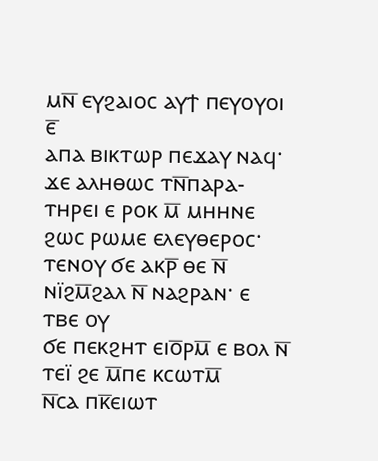ⲙⲛ̅ ⲉⲩϩⲁⲓⲟⲥ ⲁⲩϯ ⲡⲉⲩⲟⲩⲟⲓ ⲉ̅
ⲁⲡⲁ ⲃⲓⲕⲧⲱⲣ ⲡⲉϫⲁⲩ ⲛⲁϥ· ϫⲉ ⲁⲗⲏⲑⲱⲥ ⲧⲛ̅ⲡⲁⲣⲁ‐
ⲧⲏⲣⲉⲓ ⲉ ⲣⲟⲕ ⲙ̅ ⲙⲏⲏⲛⲉ ϩⲱⲥ ⲣⲱⲙⲉ ⲉⲗⲉⲩⲑⲉⲣⲟⲥ·
ⲧⲉⲛⲟⲩ ϭⲉ ⲁⲕⲣ̅ ⲑⲉ ⲛ̅ ⲛⲓ̈ϩⲙ̅ϩⲁⲗ ⲛ̅ ⲛⲁϩⲣⲁⲛ· ⲉ ⲧⲃⲉ ⲟⲩ
ϭⲉ ⲡⲉⲕϩⲏⲧ ⲉⲓⲟ̅ⲣⲙ̅ ⲉ ⲃⲟⲗ ⲛ̅ ⲧⲉⲓ̈ ϩⲉ ⲙ̅ⲡⲉ ⲕⲥⲱⲧⲙ̅
ⲛ̅ⲥⲁ ⲡⲕ̅ⲉⲓⲱⲧ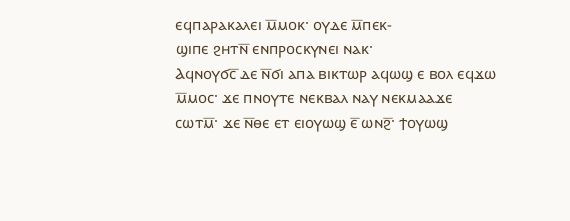ⲉϥⲡⲁⲣⲁⲕⲁⲗⲉⲓ ⲙ̅ⲙⲟⲕ· ⲟⲩⲇⲉ ⲙ̅ⲡⲉⲕ‐
ϣⲓⲡⲉ ϩⲏⲧⲛ̅ ⲉⲛⲡⲣⲟⲥⲕⲩⲛⲉⲓ ⲛⲁⲕ·
Ⲁϥⲛⲟⲩϭⲥ̅ ⲇⲉ ⲛ̅ϭⲓ ⲁⲡⲁ ⲃⲓⲕⲧⲱⲣ ⲁϥⲱϣ ⲉ ⲃⲟⲗ ⲉϥϫⲱ
ⲙ̅ⲙⲟⲥ· ϫⲉ ⲡⲛⲟⲩⲧⲉ ⲛⲉⲕⲃⲁⲗ ⲛⲁⲩ ⲛⲉⲕⲙⲁⲁϫⲉ
ⲥⲱⲧⲙ̅· ϫⲉ ⲛ̅ⲑⲉ ⲉⲧ ⲉⲓⲟⲩⲱϣ ⲉ̅ ⲱⲛϩ̅· ϯⲟⲩⲱϣ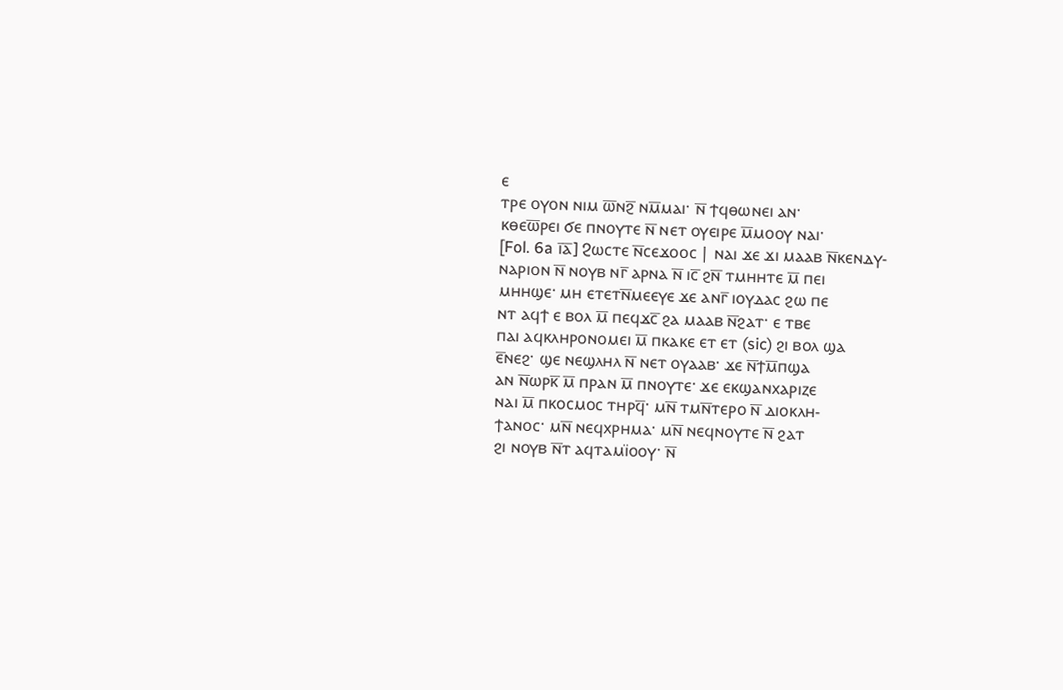ⲉ
ⲧⲣⲉ ⲟⲩⲟⲛ ⲛⲓⲙ ⲱ̅ⲛϩ̅ ⲛⲙ̅ⲙⲁⲓ· ⲛ̅ ϯϥⲑⲱⲛⲉⲓ ⲁⲛ·
ⲕⲑⲉⲱ̅ⲣⲉⲓ ϭⲉ ⲡⲛⲟⲩⲧⲉ ⲛ̅ ⲛⲉⲧ ⲟⲩⲉⲓⲣⲉ ⲙ̅ⲙⲟⲟⲩ ⲛⲁⲓ·
[Fol. 6a ⲓ̅ⲁ̅] Ϩⲱⲥⲧⲉ ⲛ̅ⲥⲉϫⲟⲟⲥ | ⲛⲁⲓ ϫⲉ ϫⲓ ⲙⲁⲁⲃ ⲛ̅ⲕⲉⲛⲇⲩ‐
ⲛⲁⲣⲓⲟⲛ ⲛ̅ ⲛⲟⲩⲃ ⲛⲅ̅ ⲁⲣⲛⲁ ⲛ̅ ⲓⲥ̅ ϩⲛ̅ ⲧⲙⲏⲏⲧⲉ ⲙ̅ ⲡⲉⲓ
ⲙⲏⲏϣⲉ· ⲙⲏ ⲉⲧⲉⲧⲛ̅ⲙⲉⲉⲩⲉ ϫⲉ ⲁⲛⲅ̅ ⲓⲟⲩⲇⲁⲥ ϩⲱ ⲡⲉ
ⲛⲧ ⲁϥϯ ⲉ ⲃⲟⲗ ⲙ̅ ⲡⲉϥϫⲥ̅ ϩⲁ ⲙⲁⲁⲃ ⲛ̅ϩⲁⲧ· ⲉ ⲧⲃⲉ
ⲡⲁⲓ ⲁϥⲕⲗⲏⲣⲟⲛⲟⲙⲉⲓ ⲙ̅ ⲡⲕⲁⲕⲉ ⲉⲧ ⲉⲧ (sic) ϩⲓ ⲃⲟⲗ ϣⲁ
ⲉ̅ⲛⲉϩ· ϣⲉ ⲛⲉϣⲗⲏⲗ ⲛ̅ ⲛⲉⲧ ⲟⲩⲁⲁⲃ· ϫⲉ ⲛ̅ϯⲙ̅ⲡϣⲁ
ⲁⲛ ⲛ̅ⲱⲣⲕ̅ ⲙ̅ ⲡⲣⲁⲛ ⲙ̅ ⲡⲛⲟⲩⲧⲉ· ϫⲉ ⲉⲕϣⲁⲛⲭⲁⲣⲓⲍⲉ
ⲛⲁⲓ ⲙ̅ ⲡⲕⲟⲥⲙⲟⲥ ⲧⲏⲣϥ̅· ⲙⲛ̅ ⲧⲙⲛ̅ⲧⲉⲣⲟ ⲛ̅ ⲇⲓⲟⲕⲗⲏ‐
ϯⲁⲛⲟⲥ· ⲙⲛ̅ ⲛⲉϥⲭⲣⲏⲙⲁ· ⲙⲛ̅ ⲛⲉϥⲛⲟⲩⲧⲉ ⲛ̅ ϩⲁⲧ
ϩⲓ ⲛⲟⲩⲃ ⲛ̅ⲧ ⲁϥⲧⲁⲙⲓ̈ⲟⲟⲩ· ⲛ̅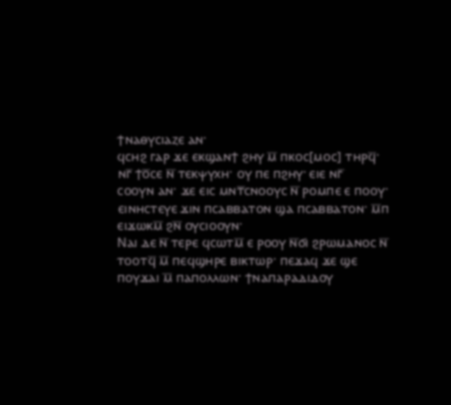ϯⲛⲁⲑⲩⲥⲓⲁⲍⲉ ⲁⲛ·
ϥⲥⲏϩ ⲅⲁⲣ ϫⲉ ⲉⲕϣⲁⲛϯ ϩⲏⲩ ⲙ̅ ⲡⲕⲟⲥ[ⲙⲟⲥ] ⲧⲏⲣϥ̅·
ⲛⲅ̅ ϯⲟ̅ⲥⲉ ⲛ̅ ⲧⲉⲕⲯⲩⲭⲏ· ⲟⲩ ⲡⲉ ⲡϩⲏⲩ· ⲉⲓⲉ ⲛⲅ̅
ⲥⲟⲟⲩⲛ ⲁⲛ· ϫⲉ ⲉⲓⲥ ⲙⲛⲧ̅ⲥⲛⲟⲟⲩⲥ ⲛ̅ ⲣⲟⲙⲡⲉ ⲉ ⲡⲟⲟⲩ·
ⲉⲓⲛⲏⲥⲧⲉⲩⲉ ϫⲓⲛ ⲡⲥⲁⲃⲃⲁⲧⲟⲛ ϣⲁ ⲡⲥⲁⲃⲃⲁⲧⲟⲛ· ⲙ̅ⲡ
ⲉⲓϫⲱⲕⲙ̅ ϩⲛ̅ ⲟⲩⲥⲓⲟⲟⲩⲛ·
Ⲛⲁⲓ ⲇⲉ ⲛ̅ ⲧⲉⲣⲉ ϥⲥⲱⲧⲙ̅ ⲉ ⲣⲟⲟⲩ ⲛ̅ϭⲓ ϩⲣⲱⲙⲁⲛⲟⲥ ⲛ̅
ⲧⲟⲟⲧϥ̅ ⲙ̅ ⲡⲉϥϣⲏⲣⲉ ⲃⲓⲕⲧⲱⲣ· ⲡⲉϫⲁϥ ϫⲉ ϣⲉ
ⲡⲟⲩϫⲁⲓ ⲙ̅ ⲡⲁⲡⲟⲗⲗⲱⲛ· ϯⲛⲁⲡⲁⲣⲁⲇⲓⲇⲟⲩ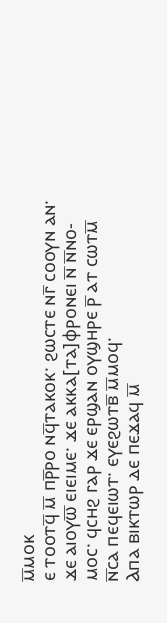ⲙ̅ⲙⲟⲕ
ⲉ ⲧⲟⲟⲧϥ̅ ⲙ̅ ⲡⲣ̅ⲣⲟ ⲛϥ̅ⲧⲁⲕⲟⲕ· ϩⲱⲥⲧⲉ ⲛⲅ̅ ⲥⲟⲟⲩⲛ ⲁⲛ·
ϫⲉ ⲁⲓⲟⲩⲱ̅ ⲉⲓⲉⲓⲙⲉ· ϫⲉ ⲁⲕⲕⲁ[ⲧⲁ]ⲫⲣⲟⲛⲉⲓ ⲛ̅ ⲛ̅ⲛⲟ‐
ⲙⲟⲥ· ϥⲥⲏϩ ⲅⲁⲣ ϫⲉ ⲉⲣϣⲁⲛ ⲟⲩϣⲏⲣⲉ ⲣ̅ ⲁⲧ ⲥⲱⲧⲙ̅
ⲛ̅ⲥⲁ ⲡⲉϥⲉⲓⲱⲧ· ⲉⲩⲉϩⲱⲧⲃ̅ ⲙ̅ⲙⲟϥ·
Ⲁⲡⲁ ⲃⲓⲕⲧⲱⲣ ⲇⲉ ⲡⲉϫⲁϥ ⲙ̅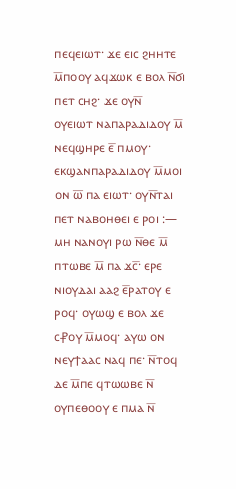ⲡⲉϥⲉⲓⲱⲧ· ϫⲉ ⲉⲓⲥ ϩⲏⲏⲧⲉ
ⲙ̅ⲡⲟⲟⲩ ⲁϥϫⲱⲕ ⲉ ⲃⲟⲗ ⲛ̅ϭⲓ ⲡⲉⲧ ⲥⲏϩ· ϫⲉ ⲟⲩⲛ̅
ⲟⲩⲉⲓⲱⲧ ⲛⲁⲡⲁⲣⲁⲇⲓⲇⲟⲩ ⲙ̅ ⲛⲉϥϣⲏⲣⲉ ⲉ̅ ⲡⲙⲟⲩ·
ⲉⲕϣⲁⲛⲡⲁⲣⲁⲇⲓⲇⲟⲩ ⲙ̅ⲙⲟⲓ ⲟⲛ ⲱ̅ ⲡⲁ ⲉⲓⲱⲧ· ⲟⲩⲛ̅ⲧⲁⲓ
ⲡⲉⲧ ⲛⲁⲃⲟⲏⲑⲉⲓ ⲉ ⲣⲟⲓ :— ⲙⲏ ⲛⲁⲛⲟⲩⲓ ⲣⲱ ⲛ̅ⲑⲉ ⲙ̅
ⲡⲧⲱⲃⲉ ⲙ̅ ⲡⲁ ϫⲥ̅· ⲉⲣⲉ ⲛⲓⲟⲩⲇⲁⲓ ⲁⲁϩ ⲉ̅ⲣⲁⲧⲟⲩ ⲉ
ⲣⲟϥ· ⲟⲩⲱϣ ⲉ ⲃⲟⲗ ϫⲉ ⲥ⳨ⲟⲩ ⲙ̅ⲙⲟϥ· ⲁⲩⲱ ⲟⲛ
ⲛⲉⲩϯⲁⲁⲥ ⲛⲁϥ ⲡⲉ· ⲛ̅ⲧⲟϥ ⲇⲉ ⲙ̅ⲡⲉ ϥⲧⲱⲱⲃⲉ ⲛ̅
ⲟⲩⲡⲉⲑⲟⲟⲩ ⲉ ⲡⲙⲁ ⲛ̅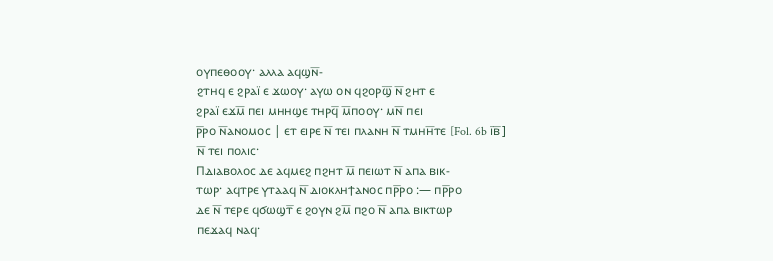ⲟⲩⲡⲉⲑⲟⲟⲩ· ⲁⲗⲗⲁ ⲁϥϣⲛ̅‐
ϩⲧⲏϥ ⲉ ϩⲣⲁⲓ̈ ⲉ ϫⲱⲟⲩ· ⲁⲩⲱ ⲟⲛ ϥϩⲟⲣϣ̅ ⲛ̅ ϩⲏⲧ ⲉ
ϩⲣⲁⲓ̈ ⲉϫⲙ̅ ⲡⲉⲓ ⲙⲏⲏϣⲉ ⲧⲏⲣϥ̅ ⲙ̅ⲡⲟⲟⲩ· ⲙⲛ̅ ⲡⲉⲓ
ⲣ̅ⲣⲟ ⲛ̅ⲁⲛⲟⲙⲟⲥ | ⲉⲧ ⲉⲓⲣⲉ ⲛ̅ ⲧⲉⲓ ⲡⲗⲁⲛⲏ ⲛ̅ ⲧⲙⲏⲏ̅ⲧⲉ [Fol. 6b ⲓ̅ⲃ̅]
ⲛ̅ ⲧⲉⲓ ⲡⲟⲗⲓⲥ·
Ⲡⲇⲓⲁⲃⲟⲗⲟⲥ ⲇⲉ ⲁϥⲙⲉϩ ⲡϩⲏⲧ ⲙ̅ ⲡⲉⲓⲱⲧ ⲛ̅ ⲁⲡⲁ ⲃⲓⲕ‐
ⲧⲱⲣ· ⲁϥⲧⲣⲉ ⲩⲧⲁⲁϥ ⲛ̅ ⲇⲓⲟⲕⲗⲏϯⲁⲛⲟⲥ ⲡⲣ̅ⲣⲟ :— ⲡⲣ̅ⲣⲟ
ⲇⲉ ⲛ̅ ⲧⲉⲣⲉ ϥϭⲱϣⲧ̅ ⲉ ϩⲟⲩⲛ ϩⲙ̅ ⲡϩⲟ ⲛ̅ ⲁⲡⲁ ⲃⲓⲕⲧⲱⲣ
ⲡⲉϫⲁϥ ⲛⲁϥ·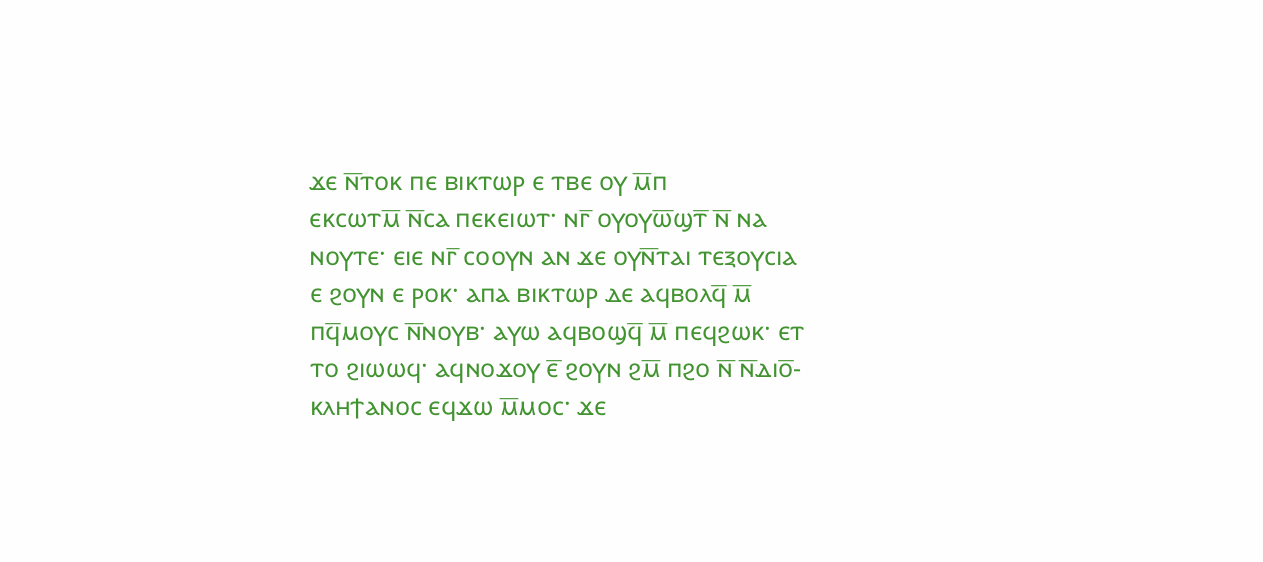ϫⲉ ⲛ̅ⲧⲟⲕ ⲡⲉ ⲃⲓⲕⲧⲱⲣ ⲉ ⲧⲃⲉ ⲟⲩ ⲙ̅ⲡ
ⲉⲕⲥⲱⲧⲙ̅ ⲛ̅ⲥⲁ ⲡⲉⲕⲉⲓⲱⲧ· ⲛⲅ̅ ⲟⲩⲟⲩⲱ̅ϣⲧ̅ ⲛ̅ ⲛⲁ
ⲛⲟⲩⲧⲉ· ⲉⲓⲉ ⲛⲅ̅ ⲥⲟⲟⲩⲛ ⲁⲛ ϫⲉ ⲟⲩⲛ̅ⲧⲁⲓ ⲧⲉⲝⲟⲩⲥⲓⲁ
ⲉ ϩⲟⲩⲛ ⲉ ⲣⲟⲕ· ⲁⲡⲁ ⲃⲓⲕⲧⲱⲣ ⲇⲉ ⲁϥⲃⲟⲗϥ̅ ⲙ̅
ⲡϥ̅ⲙⲟⲩⲥ ⲛ̅ⲛⲟⲩⲃ· ⲁⲩⲱ ⲁϥⲃⲟϣϥ̅ ⲙ̅ ⲡⲉϥϩⲱⲕ· ⲉⲧ
ⲧⲟ ϩⲓⲱⲱϥ· ⲁϥⲛⲟϫⲟⲩ ⲉ̅ ϩⲟⲩⲛ ϩⲙ̅ ⲡϩⲟ ⲛ̅ ⲛ̅ⲇⲓⲟ̅‐
ⲕⲗⲏϯⲁⲛⲟⲥ ⲉϥϫⲱ ⲙ̅ⲙⲟⲥ· ϫⲉ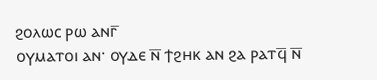ϩⲟⲗⲱⲥ ⲣⲱ ⲁⲛⲅ̅
ⲟⲩⲙⲁⲧⲟⲓ ⲁⲛ· ⲟⲩⲇⲉ ⲛ̅ ϯϩⲏⲕ ⲁⲛ ϩⲁ ⲣⲁⲧϥ̅ ⲛ̅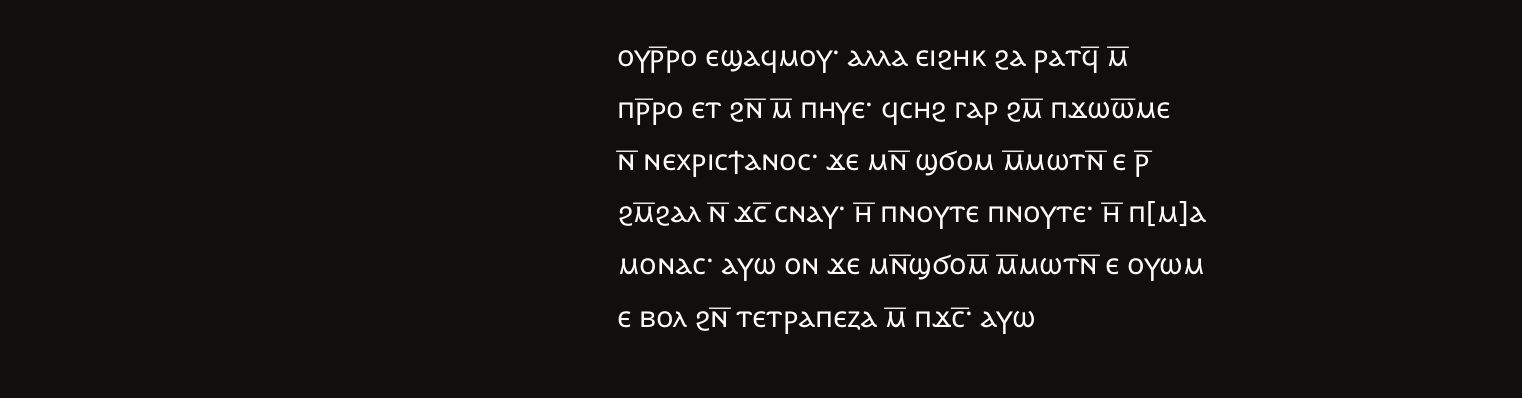ⲟⲩⲣ̅ⲣⲟ ⲉϣⲁϥⲙⲟⲩ· ⲁⲗⲗⲁ ⲉⲓϩⲏⲕ ϩⲁ ⲣⲁⲧϥ̅ ⲙ̅
ⲡⲣ̅ⲣⲟ ⲉⲧ ϩⲛ̅ ⲙ̅ ⲡⲏⲩⲉ· ϥⲥⲏϩ ⲅⲁⲣ ϩⲙ̅ ⲡϫⲱⲱ̅ⲙⲉ
ⲛ̅ ⲛⲉⲭⲣⲓⲥϯⲁⲛⲟⲥ· ϫⲉ ⲙⲛ̅ ϣϭⲟⲙ ⲙ̅ⲙⲱⲧⲛ̅ ⲉ ⲣ̅
ϩⲙ̅ϩⲁⲗ ⲛ̅ ϫⲥ̅ ⲥⲛⲁⲩ· ⲏ̅ ⲡⲛⲟⲩⲧⲉ ⲡⲛⲟⲩⲧⲉ· ⲏ̅ ⲡ[ⲙ]ⲁ
ⲙⲟⲛⲁⲥ· ⲁⲩⲱ ⲟⲛ ϫⲉ ⲙⲛ̅ϣϭⲟⲙ̅ ⲙ̅ⲙⲱⲧⲛ̅ ⲉ ⲟⲩⲱⲙ
ⲉ ⲃⲟⲗ ϩⲛ̅ ⲧⲉⲧⲣⲁⲡⲉⲍⲁ ⲙ̅ ⲡϫⲥ̅· ⲁⲩⲱ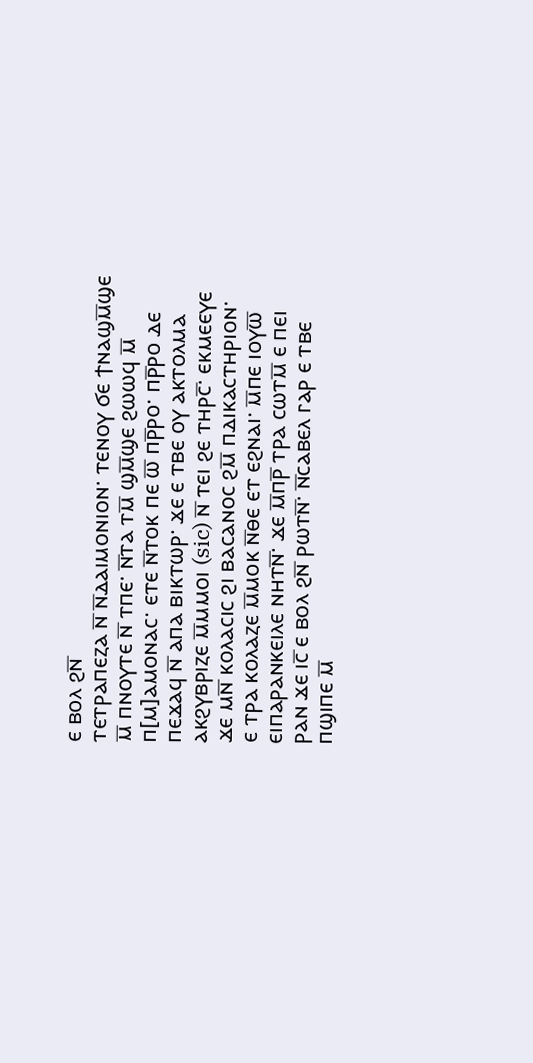ⲉ ⲃⲟⲗ ϩⲛ̅
ⲧⲉⲧⲣⲁⲡⲉⲍⲁ ⲛ̅ ⲛ̅ⲇⲁⲓⲙⲟⲛⲓⲟⲛ· ⲧⲉⲛⲟⲩ ϭⲉ ϯⲛⲁϣⲙ̅ϣⲉ
ⲙ̅ ⲡⲛⲟⲩⲧⲉ ⲛ̅ ⲧⲡⲉ· ⲛ̅ⲧⲁ ⲧⲙ̅ ϣⲙ̅ϣⲉ ϩⲱⲱϥ ⲙ̅
ⲡ[ⲙ]ⲁⲙⲟⲛⲁⲥ· ⲉⲧⲉ ⲛ̅ⲧⲟⲕ ⲡⲉ ⲱ̅ ⲡⲣ̅ⲣⲟ· ⲡⲣ̅ⲣⲟ ⲇⲉ
ⲡⲉϫⲁϥ ⲛ̅ ⲁⲡⲁ ⲃⲓⲕⲧⲱⲣ· ϫⲉ ⲉ ⲧⲃⲉ ⲟⲩ ⲁⲕⲧⲟⲗⲙⲁ
ⲁⲕϩⲩⲃⲣⲓⲍⲉ ⲙ̅ⲙⲙⲟⲓ (sic) ⲛ̅ ⲧⲉⲓ ϩⲉ ⲧⲏⲣⲥ̅· ⲉⲕⲙⲉⲉⲩⲉ
ϫⲉ ⲙⲛ̅ ⲕⲟⲗⲁⲥⲓⲥ ϩⲓ ⲃⲁⲥⲁⲛⲟⲥ ϩⲙ̅ ⲡⲇⲓⲕⲁⲥⲧⲏⲣⲓⲟⲛ·
ⲉ ⲧⲣⲁ ⲕⲟⲗⲁⲍⲉ ⲙ̅ⲙⲟⲕ ⲛ̅ⲑⲉ ⲉⲧ ⲉϩⲛⲁⲓ· ⲙ̅ⲡⲉ ⲓⲟⲩⲱ̅
ⲉⲓⲡⲁⲣⲁⲛⲕⲉⲓⲗⲉ ⲛⲏⲧⲛ̅· ϫⲉ ⲙ̅ⲡⲣ̅ ⲧⲣⲁ ⲥⲱⲧⲙ̅ ⲉ ⲡⲉⲓ
ⲣⲁⲛ ϫⲉ ⲓⲥ̅ ⲉ ⲃⲟⲗ ϩⲛ̅ ⲣⲱⲧⲛ̅· ⲛ̅ⲥⲁⲃⲉⲗ ⲅⲁⲣ ⲉ ⲧⲃⲉ
ⲡϣⲓⲡⲉ ⲙ̅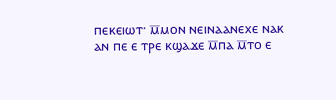ⲡⲉⲕⲉⲓⲱⲧ· ⲙ̅ⲙⲟⲛ ⲛⲉⲓⲛⲁⲁⲛⲉⲭⲉ ⲛⲁⲕ
ⲁⲛ ⲡⲉ ⲉ ⲧⲣⲉ ⲕϣⲁϫⲉ ⲙ̅ⲡⲁ ⲙ̅ⲧⲟ ⲉ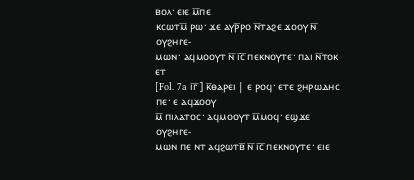ⲃⲟⲗ· ⲉⲓⲉ ⲙ̅ⲡⲉ
ⲕⲥⲱⲧⲙ̅ ⲣⲱ· ϫⲉ ⲁⲩⲣ̅ⲣⲟ ⲛ̅ⲧⲁϩⲉ ϫⲟⲟⲩ ⲛ̅ ⲟⲩϩⲏⲅⲉ‐
ⲙⲱⲛ· ⲁϥⲙⲟⲟⲩⲧ ⲛ̅ ⲓ̅ⲥ̅ ⲡⲉⲕⲛⲟⲩⲧⲉ· ⲡⲁⲓ ⲛ̅ⲧⲟⲕ ⲉⲧ
[Fol. 7a ⲓ̅ⲅ̅] ⲕ̅ⲑⲁⲣⲉⲓ | ⲉ ⲣⲟϥ· ⲉⲧⲉ ϩⲏⲣⲱⲇⲏⲥ ⲡⲉ· ⲉ ⲁϥϫⲟⲟⲩ
ⲙ̅ ⲡⲓⲗⲁⲧⲟⲥ· ⲁϥⲙⲟⲟⲩⲧ ⲙ̅ⲙⲟϥ· ⲉϣϫⲉ ⲟⲩϩⲏⲅⲉ‐
ⲙⲱⲛ ⲡⲉ ⲛⲧ ⲁϥϩⲱⲧⲃ̅ ⲛ̅ ⲓ̅ⲥ̅ ⲡⲉⲕⲛⲟⲩⲧⲉ· ⲉⲓⲉ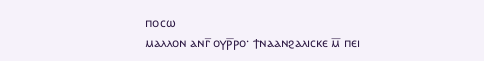ⲡⲟⲥⲱ
ⲙⲁⲗⲗⲟⲛ ⲁⲛⲅ̅ ⲟⲩⲣ̅ⲣⲟ· ϯⲛⲁⲁⲛϩⲁⲗⲓⲥⲕⲉ ⲙ̅ ⲡⲉⲓ